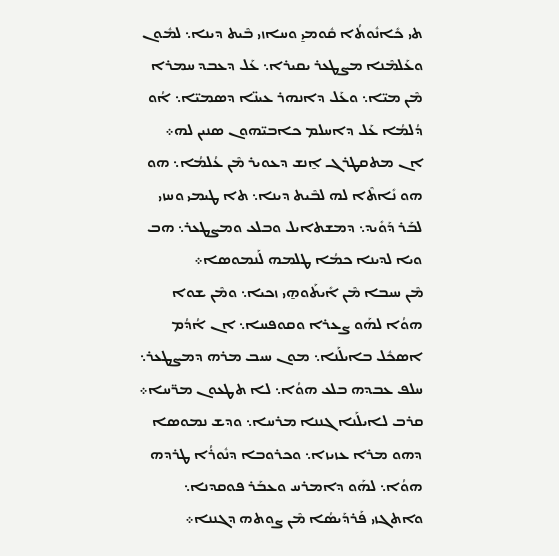ܬܝ ܟܺܐܢܽܘܬܳܐ ܩܽܘܡܝ̱ ܘܚܐܙܝ ܒܶܝܬ ܕܝܢܐ܆ ܠܡܽܘܢ ܘܥܰܠܡܶܢܐ ܡܨܛܥܪ ܝܩܝܪܐ܆ ܥܰܠ ܕܥܒܕ ܚܡܪܐ ܡܶܢ ܡܝ̈ܐ܆ ܘܥܰܠ ܕܐܢܗܪ ܥܝܢ̈ܐ ܕܣܡܝ̈ܐ܆ ܐܳܘ ܕܳܠܡܳܐ ܥܰܠ ܕܐܚܠܡ ܟܐܒܝ̈ܗܘܢ ܣܢܝܢ ܠܗ܀
ܐܢ ܡܬܩܛܪܓ ܐ̱ܢܫ ܕܥܘܝܪ ܡܶܢ ܥܳܠܡܳܐ܆ ܗܘ ܗܘ ܢܺܐܬܶܐ ܠܗ ܠܒܶܝܬ ܕܝܢܐ܆ ܬܐ ܛܝܡܝ ܘܚܙܝ ܠܒܰܪ ܕܰܘܺܝܕ܆ ܕܡܫܬܐܝܠ ܘܒܠܥ ܘܡܨܛܥܪ܆ ܗܒ ܘܝܐ ܠܕܝܢܐ ܟܡܳܐ ܛܠܡܗ ܠܰܢܡܘܣܐ܀
ܡܶܢ ܚܝܒܐ ܡܶܢ ܐܺܝܬܰܘܗ̱ܝ ܙܟܝܐ܆ ܘܡܶܢ ܫܘܐ ܗܘܳܐ ܠܗܰܘ ܨܥܪܐ ܘܩܘܦܚܐ܆ ܐܢ ܐܳܕܳܡ ܐܣܟܽܠ ܒܐܝܠܰܢܐ܆ ܡܘܢ ܚܝܒ ܡܪܗ ܕܡܨܛܥܪ܆ ܚܠܦ ܥܒܕܗ ܒܠܥ ܗܘܳܐ܆ ܠܐ ܬܛܥܘܢ ܡܪ̈ܚܐ܀
ܩܪܒ ܠܐܝܠܰܢܐ ܓܢܢܐ ܡܪܚܐ܆ ܘܕܫ ܢܡܘܣܐ ܕܗܘ ܡܪܐ ܥܙܝܙܐ܆ ܘܟܪܘܒܐ ܕܢܽܘܪܳܐ ܛܪܕܗ ܗܘܳܐ܆ ܠܗܰܘ ܕܐܡܪܚ ܘܥܒܰܪ ܦܘܩܕܢܐ܆ ܘܐܬܓܙܝ ܦܰܪܕܰܝܣܳܐ ܡܶܢ ܨܘܬܗ ܕܓܢܢܐ܀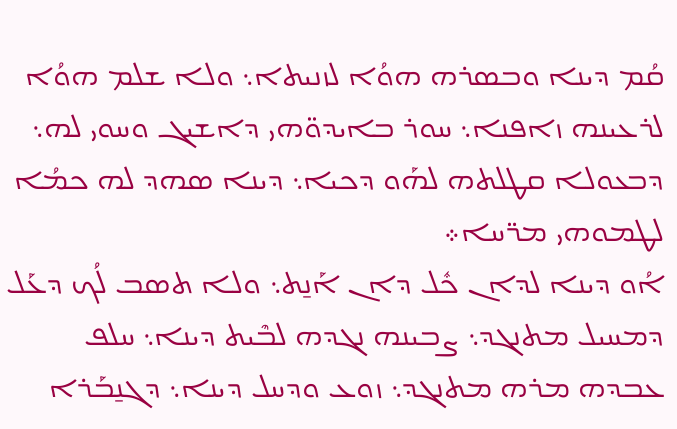ܩܳܡ ܕܝܢܐ ܘܒܣܪܗ ܗܘܳܐ ܠܙܢܝܬܐ܆ ܘܠܐ ܫܠܡ ܗܘܳܐ ܠܪܥܝܢܗ ܙܐܦܢܐ܆ ܚܘܪ ܒܐܝܕܘ̈ܗܝ ܕܐܫܝܓ ܘܚܘܝ ܠܗ܆ ܕܒܥܘܠܐ ܩܛܠܬܗ ܠܗܰܘ ܕܟܝܐ܆ ܕܝܢܐ ܣܗܕ ܠܗ ܟܡܳܐ ܠܛܡܘܗܝ ܡܪ̈ܚܐ܀
ܐܳܘ ܕܝܢܐ ܠܕܐܢ ܟܽܠ ܕܐܢ ܐܰܢ̱ܬ܆ ܘܠܐ ܬܣܒ ܠܳܟ ܕܥܰܠ ܕܡܚܝܠ ܡܬܢܓܕ܆ ܨܒܝܢܗ ܢܓܕܗ ܠܒܶܝܬ ܕܝܢܐ܆ ܚܠܦ ܥܒܕܗ ܡܪܗ ܡܬܢܓܕ܆ ܙܘܥ ܘܕܚܠ ܕܝܢܐ܆ ܕܓܢ̱ܒܰܪܐ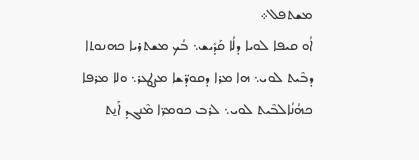ܡܫܬܦܠ܀
ܐܳܘ ܩܝܦܐ ܠܘܝܐ ܕܠܳܐ ܩܰܕܺܝܫ܆ ܒܳܟ ܡܫܬܪܝܐ ܟܗܢܘܬܐ ܕܒܶܝܬ ܠܘܝ܆ ܗܐ ܡܪܐ ܕܩܘܕ̈ܫܐ ܡܨܛܥܪ܆ ܘܠܐ ܡܪܦܐ  ܟܗܳܢܳܐܠܒܶܝܬ ܠܘܝ܆ ܠܪܒ ܟܘܡܪ̈ܐ ܡܶܢܓܕ ܐܰܢ̱ܬ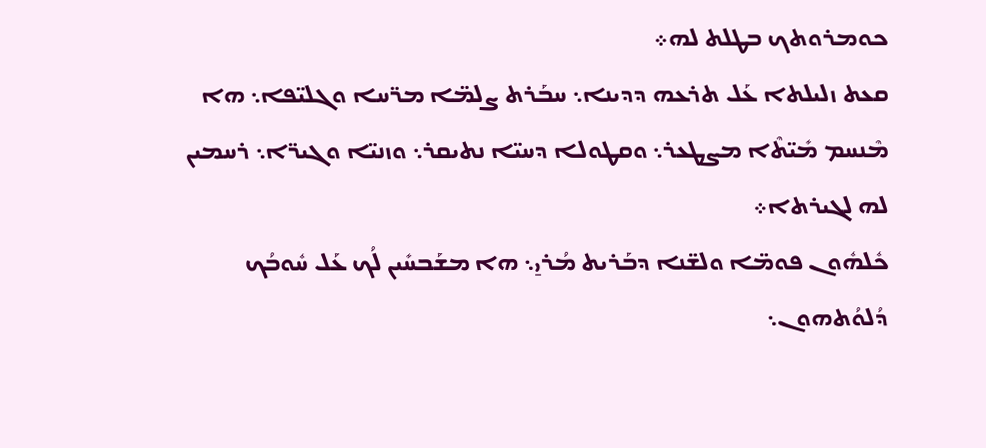ܟܘܡܪܘܬܟ ܒܛܠܬ ܠܗ܀
ܩܥܬ ܙܠܝܠܬܐ ܥܰܠ ܬܪܥܗ ܕܕܝܢܐ܆ ܚܒܰܪܬ ܨܠܡ̈ܐ ܡܪ̈ܚܐ ܘܓܠܝ̈ܦܐ܆ ܗܐ ܡܶܢܚܡ ܡܺܝ̈ܬܶܐ ܡܨܛܥܪ܆ ܘܩܛܘܠܐ ܕܚܝ̈ܐ ܢܬܝܩܪ܆ ܘܙܢܝ̈ܐ ܘܓܝܪ̈ܐ܆ ܪܚܡܝܢ ܠܗ ܠܓܝܪܬܐ܀
ܟܽܠܗܽܘܢ ܦܘܡ̈ܐ ܘܠܫ̈ܢܐ ܕܒܰܪܝܬ ܡܳܪܝ̱܆ ܗܐ ܡܫܰܒܚܺܝܢ ܠܳܟ ܥܰܠ ܚܽܘܒܳܟ ܕܳܠܘܳܬܗܘܢ܆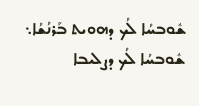ܫܽܘܒܚܳܐ ܠܳܟ ܕܗܘܝܬ ܒܰܪܢܳܫܳܐ܆ ܫܽܘܒܚܳܐ ܠܳܟ ܕܨܠܝܒܐ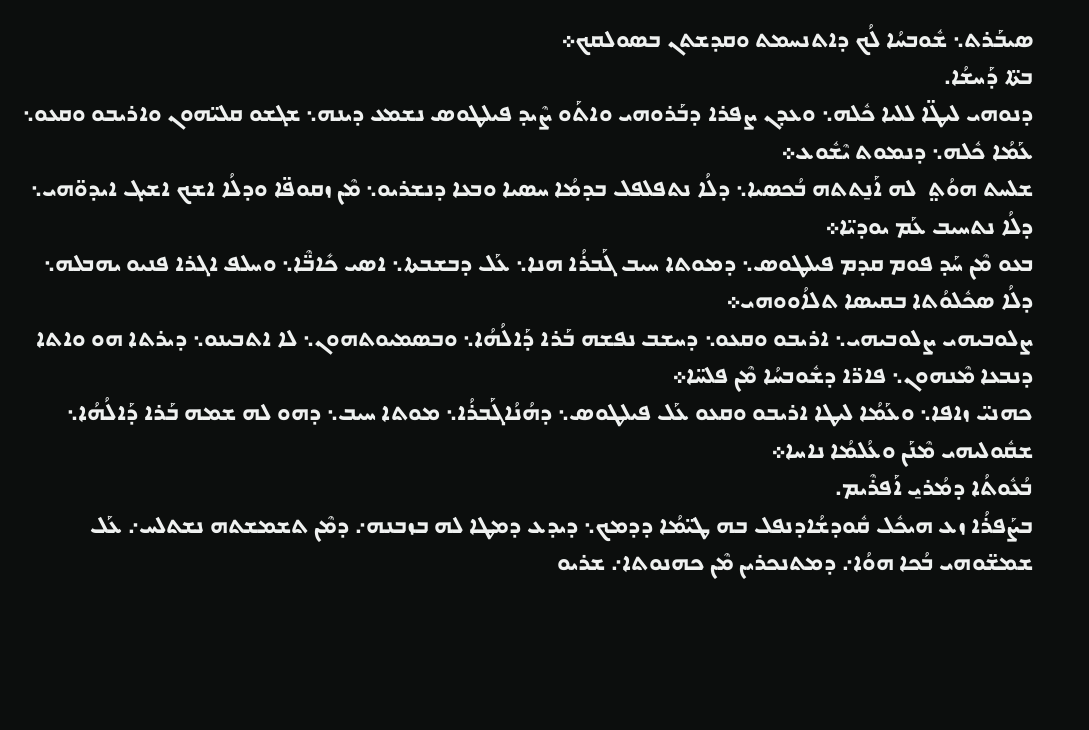ܣܝܒܰܪܬ܆ ܫܽܘܒܚܳܐ ܠܳܟ ܕܐܬܢܚܡܬ ܘܩܕܫܬܢ ܒܣܘܠܩܟ܀
ܒܬ̈ܐ ܕܰܚܫܳܐ.
ܕܢܘܗܝ ܠܝܛ̈ܐ ܠܠܝܐ ܟܽܠܗ܆ ܘܥܕܢ ܨܦܪܐ ܕܒܰܪܘܗܝ ܘܐܬܰܘ ܨܶܝܕ ܦܝܠܛܘܣ ܢܫܡܥ ܕܝܢܗ܆ ܫܓܫܘ ܩܠܝ̈ܗܘܢ ܘܐܪܝܒܘ ܘܩܥܘ܆ ܥܰܡܳܐ ܟܽܠܗ܆ ܕܢܡܘܬ ܝܶܫܽܘܥ܀
ܫܠܚܬ ܗܘܳܬ݀  ܠܗ ܐܰܢ̱ܬܬܗ ܒܳܟܣܝܐ܆ ܕܠܳܐ ܢܬܦܠܦܠ ܒܕܡܳܐ ܚܣܝܐ ܘܒܥܐ ܕܢܫܪܝܘ܆ ܡܶܢ ܙܩܘܦ̈ܐ ܘܕܠܳܐ ܐܫܟ ܐܫܝܓ ܐܝܕܘ̈ܗܝ܆ ܕܠܳܐ ܢܬܚܝܒ ܥܰܡ ܝܘܕܝ̈ܐ܀
ܒܥܘ ܡܶܢ ܚܰܕ ܦܘܡ ܩܕܡ ܦܝܠܛܘܣ܆ ܕܡܘܬܐ ܚܝܒ ܓܰܒܪܳܐ ܗܢܐ܆ ܥܰܠ ܕܒܫܒܬܐ܆ ܐܣܝ ܟܺܐܒ̈ܶܐ܆ ܘܚܠܦ ܐܓܪܐ ܦܢܝܘ ܝܗܒܠܗ܆ ܕܠܳܐ ܣܟܽܠܘܳܬܐ ܒܩܝܣܐ ܬܠܐܳܘܘܗܝ܀
ܨܠܘܒܝܗܝ ܨܠܘܒܝܗܝ܆ ܐܪܝܒܘ ܘܩܥܘ܆ ܕܚܫܒ ܢܦܫܗ ܒܰܪܐ ܕܰܐܠܳܗܳܐ܆ ܘܒܣܡܝܘܬܗܘܢ܆ ܠܐ ܐܬܒܝܢܘ܆ ܕܝܪܬܐ ܗܘ ܘܐܬܐ ܕܢܒܥܐ ܡܶܢܗܘܢ܆ ܦܐܪ̈ܐ ܕܫܽܘܒܚܳܐ ܡܶܢ ܦܠܚ̈ܐ܀
ܟܗܢܝ̈ ܙܐܦܐ܆ ܘܥܰܡܳܐ ܠܝܛܐ ܐܪܝܒܘ ܘܩܥܘ ܥܰܠ ܦܝܠܛܘܣ܆ ܕܗܳܢܳܐܓܰܒܪܳܐ܆ ܡܘܬܐ ܚܝܒ܆ ܕܗܘ ܠܗ ܫܡܗ ܒܰܪܐ ܕܰܐܠܳܗܳܐ܆ ܫܩܽܘܠܝܗܝ ܡܶܢܰܢ ܘܥܳܠܡܳܐ ܢܐܚܐ܀
ܒܳܥܽܘܬܳܐ ܕܡܳܪܝ̱ ܐܰܦܪܶܝܡ.
ܒܨܰܦܪܳܐ ܙܥ ܗܝܟܽܠ ܩܽܘܕܫܳܐܕܢܦܠ ܒܗ ܛܝ̈ܡܳܐ ܕܕܡܟ܆ ܕܝܕܥ ܕܡܛܐ ܠܗ ܒܙܒܢܗ܇ ܕܡܶܢ ܬܫܡܫܬܗ ܢܫܬܠܚ܇ ܥܰܠ ܫܡܫ̈ܘܗܝ ܒܳܟܐ ܗܘܳܐ܇ ܕܡܬܢܟܪܝܢ ܡܶܢ ܟܗܢܘܬܐ܇ ܫܪܝܘ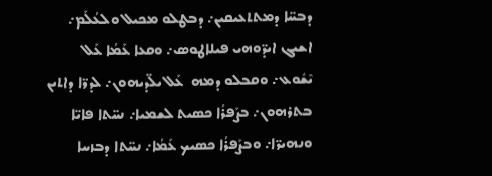ܕܒܚ̈ܐ ܕܡܬܬܥܝܩܝܢ܇ ܕܒܛܠܘ ܡܟܝܠ ܘܠܥܳܠܰܡ܇ ܐܫܝܓ ܐܝܕ̈ܘܗܝ ܦܝܠܐܛܘܣ܇ ܘܩܥܐ ܥܰܡܳܐ ܥܰܠ ܝܶܫܽܘܥ܇ ܘܩܒܠܘ ܕܡܗ  ܥܰܠ ܝܠ̈ܕܝܗܘܢ܇ ܠܕܪ̈ܐ ܕܐܬܝܢ ܒܬܪܗܘܢ܇ ܒܨܰܦܪܳܐ ܟܣܝܬ ܠܫܡܝܐ܇ ܢܚ̈ܬܐ ܦܐܝ̈ܐ ܘܢܗܝܪ̈ܐ܇ ܘܒܨܰܦܪܳܐ ܟܣܝܟ ܥܰܡܳܐ܇ ܢܚ̈ܬܐ ܕܒܙܚܐ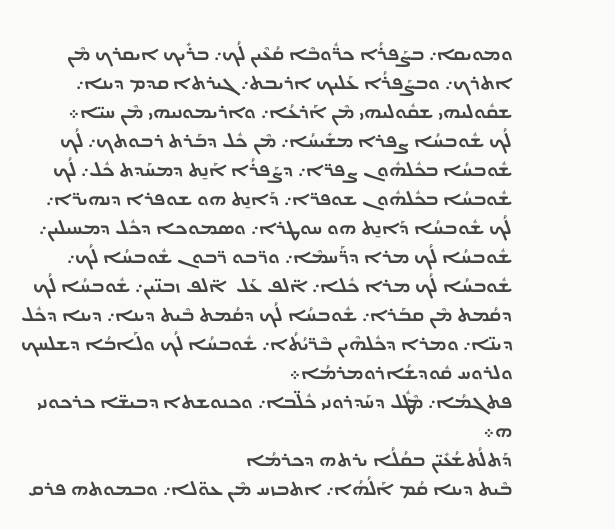ܘܡܘܝܩܐ܇ ܒܨܰܦܪܳܐ ܟܪ̈ܽܘܒܶܐ ܩܳܥܶܝܢ ܠܳܟ܇ ܒܪܺܝܟ ܐܝܩܪܟ ܡܶܢ ܐܬܪܟ܇ ܘܒܨܰܦܪܳܐ ܥܰܠܝܟ ܐܪܝܒܬ܇ ܓܝܪܬܐ ܩܕܡ ܕܝܢܐ܇ ܫܩܽܘܠܝܗܝ ܫܩܽܘܠܝܗܝ ܡܶܢ ܐܰܪܥܳܐ܇ ܘܐܪܝܡܘܢܝܗܝ ܡܶܢ ܚܝ̈ܐ܀
ܠܳܟ ܫܽܘܒܚܳܐ ܨܦܪܐ ܡܫܺܝܚܳܐ܇ ܡܶܢ ܟܽܠ ܕܒܰܪܬ ܪܒܘܬܟ܇ ܠܳܟ ܫܽܘܒܚܳܐ ܒܟܽܠܗܽܘܢ ܨܦܪ̈ܐ܇ ܕܨܰܦܪܳܐ ܐܰܢ̱ܬ ܕܡܚܰܕܬ ܟܽܠ܇ ܠܳܟ ܫܽܘܒܚܳܐ ܒܟܽܠܗܽܘܢ ܫܘܦܪ̈ܐ܇ ܕܰܐܢ̱ܬ ܗܘ ܫܘܦܪܐ ܕܢܗܝܪ̈ܐ܇ ܠܳܟ ܫܽܘܒܚܳܐ ܕܰܐܢ̱ܬ ܗܘ ܚܘܛܪܐ܇ ܘܣܡܘܟܐ ܕܟܽܠ ܕܡܚܝܠܝܢ܇ ܫܽܘܒܚܳܐ ܠܳܟ ܡܪܐ ܕܪ̈ܰܚܡܶܐ܇ ܘܪ̈ܒܘ ܪ̈ܒܘܢ ܫܽܘܒܚܳܐ ܠܳܟ܇ ܫܽܘܒܚܳܐ ܠܳܟ ܡܪܐ ܟܽܠܐ܇ ܐ̈ܠܦ ܥܰܠ  ܐ̈ܠܦ ܙܒܢ̈ܝܢ܇ ܫܽܘܒܚܳܐ ܠܳܟ ܕܩܳܡܬ ܡܶܢ ܩܒܰܪܐ܇ ܫܽܘܒܚܳܐ ܠܳܟ ܕܩܳܡܬ ܒܶܝܬ ܕܝܢܐ܇ ܕܝܢܐ ܕܟܽܠ ܕܝܢ̈ܐ܇ ܘܡܪܐ ܕܟܽܠܗܶܝܢ ܒܶܪ̈ܝܳܬܳܐ܇ ܫܽܘܒܚܳܐ ܠܳܟ ܘܠܰܐܒܳܐ ܕܫܠܚܟ ܘܠܪܘܚ ܩܽܘܕܫܳܐܪܘܡܪܡܳܐ܀
ܦܬܓܡܳܐ܇ ܡܶܛܽܠ ܕܚܰܕܪܘܢܝ ܟܽܠ̈ܒܐ܇ ܘܟܢܘܫܬܐ ܕܒܝܫ̈ܐ ܟܪܟܘܢܝ ܗ܀
ܕܰܬܠܳܬܫܳܥܺܝ̈ܢ ܒܩܳܠܳܐ ܝܪܬܗ ܕܟܪܡܳܐ
ܒܶܝܬ ܕܝܢܐ ܩܳܡ ܐܰܠܳܗܳܐ܇ ܐܬܒܙܚ ܡܶܢ ܥܘ̈ܠܐ܇ ܘܒܡܘܬܗ ܦܪܩ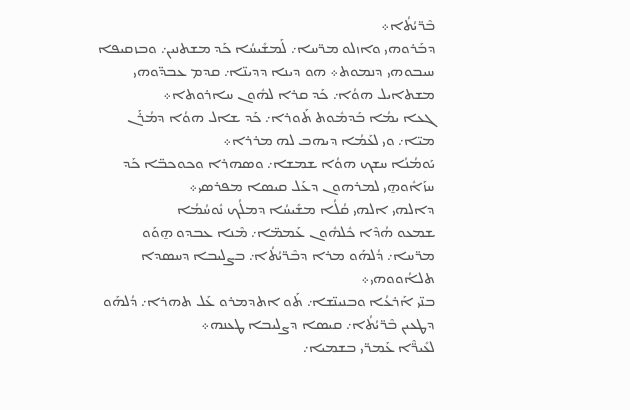ܒܶܪ̈ܝܳܬܳܐ܀
ܕܒܰܪܘܗܝ ܘܐܙܠܘ ܡܪ̈ܚܐ܇ ܠܰܡܫܺܝܚܳܐ ܟܰܕ ܡܫܬܢܝܢ܇ ܘܒܙܩܝܦܐ ܚܝܒܘܗܝ ܕܢܡܘܬ܀ ܗܘ ܕܝܢܐ ܕܕܝܢ̈ܐ܇ ܩܕܡ ܥܒܕ̈ܘܗܝ ܡܫܬܐܝܠ ܗܘܳܐ܇ ܟܰܕ ܩܪܐ ܠܗܽܘܢ ܚܐܪܘܬܐ܀
ܓܥܐ ܝܡܳܐ ܒܰܕܡܽܘܬ ܬܰܘܪܐ܇ ܟܰܕ ܫܐܠ ܗܘܳܐ ܕܡܳܪܰܢ ܡܝ̈ܐ܇ ܘܝ ܠܥܰܡܳܐ ܕܝܗܒ ܠܗ ܡܪܪܐ܀
ܝܰܘܡܳܢܳܐ ܚܫܟ ܗܘܳܐ ܫܡܫܐ܇ ܘܣܗܪܐ ܘܟܘܟܒ̈ܐ ܟܰܕ ܚܙܰܐܽܘܗ̱ܝ ܠܡܪܗܘܢ ܕܥܰܠ ܩܝܣܐ ܡܦܪܣܝ܀
ܕܐܠܗܝ ܐܠܗܝ ܩܳܠܳܐ ܡܫܺܝܚܳܐ ܕܡܠܳܟ ܢܽܘܚܳܡܳܐ
ܫܡܥܘ ܗܳܕܶܐ ܟܽܠܗܽܘܢ ܥܰܡܡ̈ܐ܇ ܡܶܢܐ ܥܒܕܘ ܗ̱ܘܰܘ ܡܪ̈ܚܐ܇ ܕܳܠܗܰܘ ܡܪܐ ܕܒܶܪ̈ܝܳܬܳܐ܇ ܒܨܠܝܒܐ ܕܚܣܕܐ ܬܠܐܳܘܘܗܝ܀
ܒܢ̈ܝ ܐܰܪܥܳܐ ܘܒܢܝܢ̈ܫܐ܇ ܬܰܘ ܐܬܕܡܪܘ ܥܰܠ ܬܗܪܐ܇ ܕܳܠܗܰܘ ܕܛܥܝܢ ܒܶܪ̈ܝܳܬܳܐ܇ ܩܝܣܐ ܕܨܠܝܒܐ ܛܥܢܗ܀
ܠܥܺܝܪ̈ܶܐ ܥܰܡܪ̈ܝ ܒܫܡܝܐ܇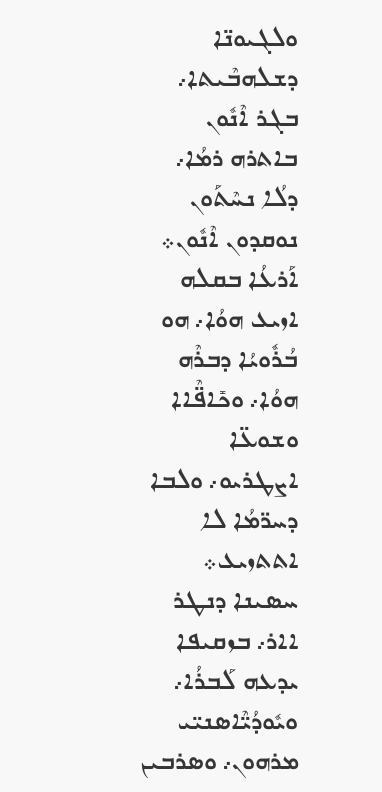ܘܠܓܝܘܢ̈ܐ ܕܫܠܗܒܶܝܬܐ܇ ܒܓܪ ܐܶܢܽܘܢ ܒܐܬܪܗ ܪܡܳܐ܇ ܕܠܳܐ ܢܚܶܬܰܘܢ ܢܘܩܕܘܢ ܐܶܢܽܘܢ܀
ܐܰܪܥܳܐ ܒܩܠܗ ܐܙܝܥ ܗܘܳܐ܇ ܗܘ ܒܳܪܽܘܝܳܐ ܕܒܪܶܗ ܗܘܳܐ܇ ܘܟܺܐܦ̈ܶܐܐ ܘܫܘܥ̈ܐ ܐܨܛܪܝܘ܇ ܘܠܒܐ ܕܚܪ̈ܡܳܐ ܠܐ ܐܬܬܙܝܥ܀
ܚܣܝܢܐ ܕܢܛܪ ܐܐܪ܇ ܒܙܩܝܦܐ ܝܕܥܗ ܠܰܒܪܳܐ܇ ܘܝܽܘܕܳܝ̈ܶܐܣܢܝ̈ܝ ܡܪܗܘܢ܇ ܘܣܪܒܝܢ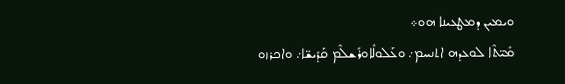ܘܝܡܝܢ ܕܡܛܥܝܢܐ ܗܘ܀
ܡܺܝ̈ܬܶܐ ܠܘܥܕܗ ܐܬܢܚܡ܇ ܘܥܰܠܘܠܽܐܘܪܺܫܠܶܡ ܩܰܕܺܝܫ̈ܐ܇ ܘܐܟܪܙܘ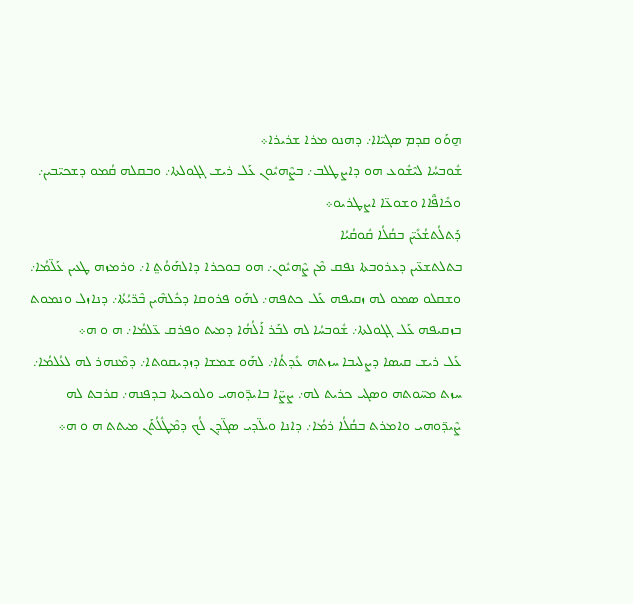ܗ̱ܘܰܘ ܩܕܡ ܣܓܝ̈ܐܐ܇ ܕܗܢܘ ܡܪܐ ܫܪܝܪܐ܀
ܫܽܘܒܚܳܐ ܠܝܶܫܽܘܥ ܗܘ ܕܐܨܛܠܒ܇ ܒܨܶܗܝܽܘܢ ܥܰܠ ܪܝܫ ܓܓܘܠܬܐ܇ ܘܒܩܠܗ ܩܳܡܘ ܕܫܟܝ̈ܒܝܢ܇ ܘܟܺܐܦ̈ܶܐܐ ܘܫܘܥ̈ܐ ܐܨܛܪܝܘ܀
ܕܰܬܠܳܬܫܳܥܺܝ̈ܢ ܒܩܳܠܳܐ ܩܽܘܩܳܝܳܐ
ܒܬܠܬܫܥ̈ܝܢ ܕܥܪܘܒܬܐ ܢܦܩ ܡܶܢ ܨܶܗܝܽܘܢ܇ ܗܘ ܒܘܟܪܐ ܕܐܠܗܰܘܳܬ݀ ܐ܇ ܘܪܡܙܗ ܛܥܝܢ ܥܰܠ̈ܡܳܐ܇ ܘܫܩܠܘ ܣܡܘ ܠܗ ܙܩܝܦܗ ܥܰܠ ܟܬܦܗ܇ ܠܗܰܘ ܦܪܘܩܐ ܕܟܽܠܗܶܝܢ ܒܶܪ̈ܝܳܬܳܐ܇ ܕܢܐܙܠ ܘܢܡܘܬ ܒܙܩܝܦܗ ܥܰܠ ܓܓܘܠܬܐ܇ ܫܽܘܒܚܳܐ ܠܗ ܠܒܰܪ ܐܰܠܳܗܳܐ ܕܡܝܬ ܘܦܪܩ ܥ̈ܠܡܳܐ܇ ܗ ܘ ܗ܀
ܥܰܠ ܪܝܫ ܩܝܣܐ ܕܨܠܝܒܐ ܚܙܬܗ ܥܺܕܬܳܐ܇ ܠܗܰܘ ܫܡܫܐ ܕܙܕܝܩܘܬܐ܇ ܕܡܶܢܗܪ ܠܗ ܠܥܳܠܡܳܐ܇ ܚܙܬ ܡܚ̈ܘܬܗ ܘܣܓܝ ܟܪܝܬ ܠܗ܇ ܨܨ̈ܐ ܒܐܝܕ̈ܘܗܝ ܘܠܘܟܝܬܐ ܒܕܦܢܗ܇ ܩܪܒܬ ܠܗ ܨܶܝܕ̈ܘܗܝ ܘܐܡܪܬ ܒܩܳܠܳܐ ܪܡܳܐ܇ ܕܐܢܐ ܘܝܠ̈ܕܝ ܣܓ̈ܕܢ ܠܳܟ ܕܡܶܛܽܠܳܬܰܢ ܡܝܬܬ ܗ ܘ ܗ܀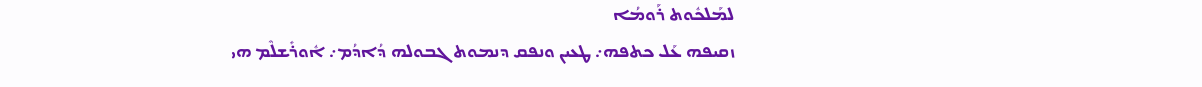ܠܡܰܠܟܽܘܬ ܪܰܘܡܳܐ
ܙܩܝܦܗ ܥܰܠ ܟܬܦܗ܇ ܛܥܝܢ ܘܢܦܩ ܕܢܡܘܬ ܓܒܘܠܗ ܕܳܐܕܳܡ܇ ܐܽܘܪܺܫܠܶܡ ܗܝ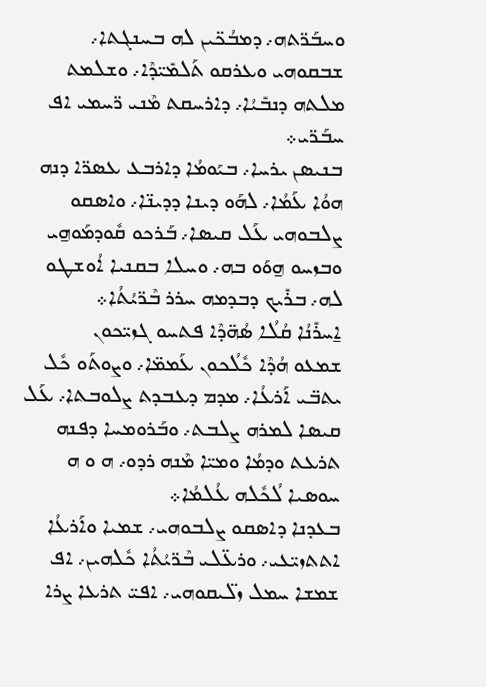ܘܚܒܰܪ̈ܬܗ܇ ܕܡܒܳܟ̈ܝܢ ܠܗ ܒܚܢܓܬܐ܇ ܫܒܩܘܗܝ ܘܥܪܩܘ ܬܰܠܡܺܝ̈ܕܶܐ܇ ܘܫܠܡܬ ܡܠܬܗ ܕܢܒܺܝܳܐ܇ ܕܐܪܚܩܬ ܡܶܢܝ ܪ̈ܚܡܝ ܐܦ ܚܒܰܪ̈ܝ܀
ܒܢܝܣܢ ܝܪܚܐ܇ ܒܝܰܘܡܳܐ ܕܐܪܒܥ ܥܣܪ̈ܐ ܕܢܗ ܗܘܳܐ ܥܰܡܳܐ܇ ܠܗܰܘ ܕܝܢܐ ܕܕܝܢ̈ܐ܇ ܘܐܣܩܘ ܨܠܒܘܗܝ ܥܰܠ ܩܝܣܐ܇ ܒܰܪܟܘ ܩܽܘܕܡܰܘܗ̱ܝ ܘܒܙܚܘ ܗ̱ܘܰܘ ܒܗ܇ ܘܚܠܐ ܒܩܢܝܐ ܐܳܘܫܛܘ ܠܗ܇ ܒܪܺܝܟ ܕܒܕܡܗ ܚܪܪ ܒܶܪ̈ܝܳܬܳܐ܀
ܐ̱ܚܪܺܢܳܐ ܩܳܠܳܐ ܣܳܗ̈ܕܶܐ ܦܬܚܘ ܓܙܝ̈ܟܘܢ
ܫܡܥܘ ܗܳܕܶܐ ܟܽܠܳܟܘܢ ܥܰܡܡ̈ܐ܇ ܘܨܘܬܰܘ ܟܽܠ ܝܬܒ̈ܝ ܐܰܪܥܳܐ܇ ܡܕܡ ܕܥܒܕܬ ܨܠܘܒܬܐ܇ ܥܰܠ ܩܝܣܐ ܠܡܪܗ ܨܠܒܬ܇ ܘܒܰܪܘܡܚܐ ܕܦܢܗ ܬܪܥܬ ܘܕܡܳܐ ܘܡܝ̈ܐ ܡܶܢܗ ܪܕܘ܇ ܗ ܘ ܗ ܚܘܣܝܐ ܠܳܟܽܠܗ ܥܳܠܡܳܐ܀
ܒܥܕܢܐ ܕܐܣܩܘ ܨܠܒܘܗܝ܇ ܫܡܝܐ ܘܐܰܪܥܳܐ ܐܬܬܙܝ̈ܥܝ܇ ܘܪܥ̈ܠܝ ܒܶܪ̈ܝܳܬܳܐ ܟܽܠܗܝܢ܇ ܐܦ ܫܡܫܐ ܚܡܠ ܙܠ̈ܝܩܘܗܝ܇ ܐܦܝ̈ ܬܪܥܐ ܨܪܐ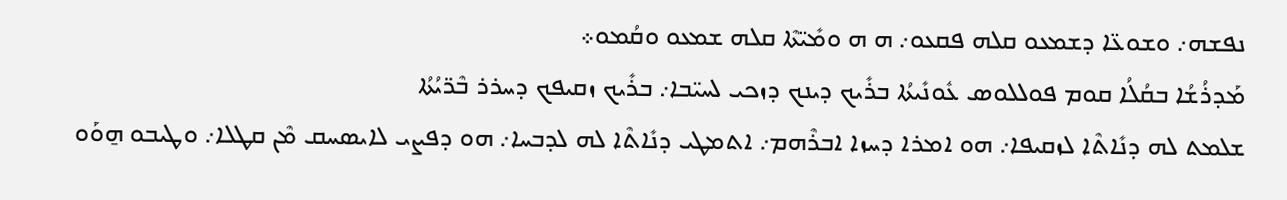ܢܦܫܗ܇ ܘܫܘܥ̈ܐ ܕܫܡܥܘ ܩܠܗ ܦܩܥܘ܇ ܗ ܗ ܘܡܺܝ̈ܬܶܐ ܩܠܗ ܫܡܥܘ ܘܩܳܡܘ܀
ܡܰܕܪܳܫܳܐ ܒܩܳܠܳܐ ܩܘܡ ܦܘܠܠܘܣ ܥܽܘܢܺܝܬܳܐ ܒܪܺܝܟ ܕܝܢܟ ܕܙܟܝ ܠܚܝ̈ܒܐ܇ ܒܪܺܝܟ ܙܩܝܦܟ ܕܚܪܪ ܒܶܪ̈ܝܳܬܳܐ
ܫܠܡܬ ܠܗ ܕܢܺܐܬܶܐ ܠܙܩܝܦܐ܇ ܗܘ ܐܡܪܐ ܕܚܙܐ ܐܒܪܶܗܡ܇ ܐܬܡܛܝ ܕܢܺܐܬܶܐ ܠܗ ܠܕܒܚܐ܇ ܗܘ ܕܦܨܝ ܠܐܝܣܚܩ ܡܶܢ ܩܛܠܐ܇ ܘܛܝܒܘ ܗ̱ܘܰܘ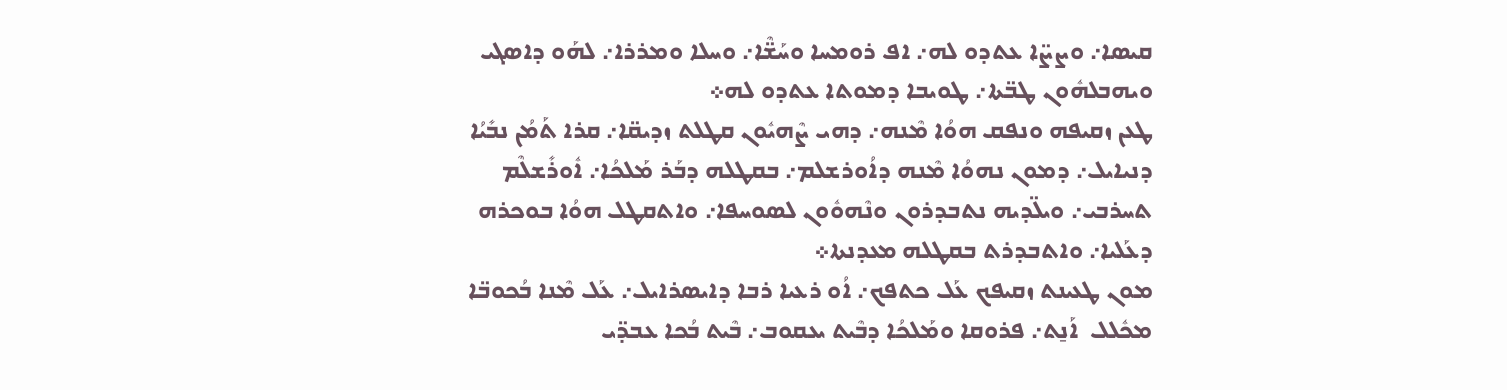ܩܝܣܐ܇ ܘܨܨ̈ܐ ܥܬܕܘ ܠܗ܇ ܐܦ ܪܘܡܚܐ ܘܚܰܫ̈ܶܐ܇ ܘܚܠܐ ܘܡܪܪܐ܇ ܠܗܰܘ ܕܐܣܓܝ ܘܝܗܒܠܗܽܘܢ ܛܒ̈ܬܐ܇ ܛܘܝܒܐ ܕܡܘܬܐ ܥܬܕܘ ܠܗ܀
ܛܥܢ ܙܩܝܦܗ ܘܢܦܩ ܗܘܳܐ ܡܶܢܗ܇ ܕܗܝ ܨܶܗܝܽܘܢ ܩܛܠܬ ܙܕܝܩ̈ܐ܇ ܩܪܐ ܬܰܡܳܢ ܢܒܺܝܳܐ ܕܢܝܐܝܠ܇ ܕܡܘܢ ܢܗܘܳܐ ܡܶܢܗ ܕܐܳܘܪܫܠܡ܇ ܒܩܛܠܗ ܕܒܰܪ ܡܰܠܟܳܐ܇ ܐܽܘܪܺܫܠܶܡ ܬܚܪܒܝ܇ ܘܝܠ̈ܕܝܗ ܢܬܒܕܪܘܢ ܘܢܶܗܘܽܘܢ ܠܣܘܚܦܐ܇ ܘܐܬܩܛܠ ܗܘܳܐ ܒܘܟܪܗ ܕܥܰܠܝܐ܇ ܘܐܬܒܕܪܬ ܒܩܛܠܗ ܡܥܕܢܬܐ܀
ܡܘܢ ܛܥܝܢܬ ܙܩܝܦܟ ܥܰܠ ܟܬܦܟ܇ ܐܳܘ ܪܥܝܐ ܪܒܐ ܕܐܝܣܪܐܝܠ܇ ܥܰܠ ܡܶܢܐ ܒܳܟܘܒ̈ܐ ܡܟܽܠܠ  ܐܰܢ̱ܬ܇ ܦܪܘܩܐ ܘܡܰܠܟܳܐ ܕܒܶܝܬ ܝܥܩܘܒ܇ ܒܶܝܬ ܒܳܟܐ ܥܒܕ̈ܝ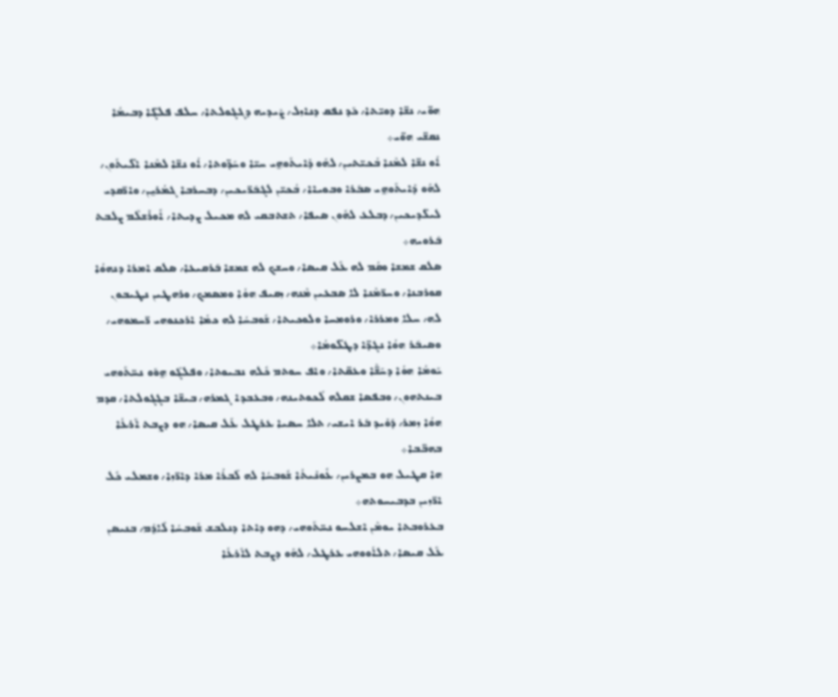ܗܘ̈ܝ܇ ܢܫ̈ܐ ܕܘܝ̈ܬܐ܇ ܟܰܕ ܢܦܩ ܕܢܐܙܠ܇ ܨܶܝܕܝܗ ܕܓܓܘܠܬܐ܇ ܚܠܦ ܦܠܓ̈ܐ ܕܒܝܡܳܐ ܢܩܫ̈ܝ ܗܘ̈ܝ܀
ܐܳܘ ܢܫ̈ܐ ܠܡܶܢܐ ܒܳܟܝ̈ܬܝܢ܇ ܠܗܰܘ ܕܺܐܝܬܰܘܗ̱ܝ ܚܝ̈ܐ ܘܚܰܕ̈ܘܬܐ܇ ܐܳܘ ܢܫ̈ܐ ܠܡܶܢܐ ܐܠ̈ܝܬܰܘܢ܇ ܠܗܰܘ ܕܺܐܝܬܰܘܗ̱ܝ ܣܒܰܪܐ ܘܒܘܝܐܐ܇ ܒܳܟܝ̈ܢ ܠܓܒܰܪ̈ܝܟܝܢ܇ ܕܒܚܪܒܐ ܓܡܳܪܝ̱ܢ܇ ܘܐܪ̈ܩܕܝ ܠܝܠ̈ܕܝܟܝܢ܇ ܕܒܠܥ ܠܗܽܘܢ ܣܝܦܐ܇ ܬܫܬܒܩܝ ܠܗ ܡܟܝܠ ܨܕܝܬܐ܇ ܐܽܘܪܺܫܠܶܡ ܨܠܒܬ ܒܰܪܘܝܗ܀
ܣܠܩ ܫܡܫܐ ܘܩܳܡ ܠܗ ܥܰܠ ܩܝܣܐ܇ ܘܚܫܟ ܠܗ ܫܡܫܐ ܒܰܪܩܝܥܐ܇ ܣܠܩ ܐܡܪܐ ܕܢܗܘܳܐ ܩܘܪܒܢܐ܇ ܘܚܪ̈ܡܶܢܐ ܠܐ ܣܒܥܝܢ ܡܶܢܗ܇ ܙܩܝܦ ܗܘܳܐ ܘܡܣܡܟ܇ ܘܪܗܛܝܢ ܢܛܝܒܘܢ ܠܗ܇ ܚܠܐ ܘܡܪܪܐ܇ ܘܪܘܡܚܐ ܘܠܘܟܝܬܐ܇ ܫܽܘܒܚܳܐ ܠܗ ܟܡܳܐ ܐܪܟܢܘܗܝ ܪ̈ܚܡܘܗܝ܇ ܘܣܝܒܰܪ ܗܘܳܐ ܢܓܕ̈ܐ ܕܛܠ̈ܘܡܳܐ܀
ܝܰܘܡܳܐ ܗܘܳܐ ܕܚܰܫ̈ܶܐ ܘܥܩ̈ܬܐ܇ ܘܐܦ ܚܘܬܡ ܟܽܠܗ ܢܒܝܘܬܐ܇ ܘܦܠܓܰܘ ܗ̱ܘܰܘ ܢܚ̈ܬܰܘܗܝ ܒܝܢܬܗܘܢ܇ ܘܒܦܣܐ ܫܩܠܗ ܠܳܟܘܬܝܢܗ܇ ܘܒܥܒܕܐ ܓܡܪܗ܇ ܒܝܫ̈ܐ ܒܓܓܘܠܬܐ܇ ܩܕܡ ܗܘܳܐ ܙܡܪ܇ ܕܰܘܺܝܕ ܒܰܪ ܐܝܫܝ܇ ܬܠܐ ܚܣܝܐ ܥܪܛܠ ܥܰܠ ܩܝܣܐ܇ ܗܘ ܕܨܒܬ ܐܰܪܥܳܐ ܒܗܒ̈ܒܐ܀
ܗܐ ܩܛܝܠ ܗܘ ܒܡܨܪܝܢ܇ ܥܽܘܢܺܝܬܳܐ ܫܽܘܒܚܳܐ ܠܗ ܠܰܒܪܳܐ ܡܪܐ ܕܐܪ̈ܙܐ܇ ܘܫܡܠܝ ܟܽܠ  ܐܪ̈ܙܝܢ ܒܕܒܝܚܘܬܗ܀
ܒܥܪܘܒܬܐ ܝܘܡܶܢ ܐܫܠܚܘ ܢܚ̈ܬܰܘܗܝ܇ ܕܗܘ ܕܐܬܐ ܕܢܠܒܫ ܫܽܘܒܚܳܐ ܠܳܐܕܳܡ܇ ܒܢܝܣܢ ܥܰܠ ܩܝܣܐ܇ ܬܠܐܳܘܘܗܝ ܥܪܛܠ܇ ܠܗܰܘ ܕܨܒܬ ܠܐܰܪܥܳܐ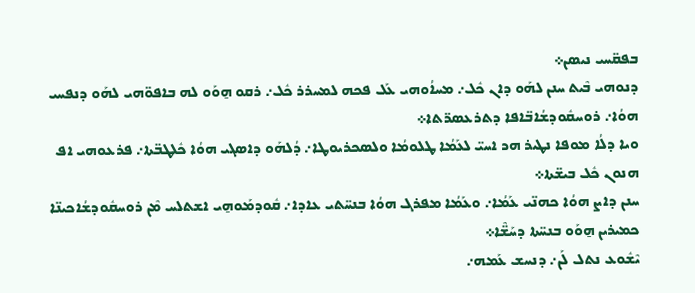ܒܦܩ̈ܚܝ ܢܝܣܢ܀
ܕܢܘܗܝ ܒܶܝܬ ܚܢܢ ܠܗܰܘ ܕܐܢ ܟܽܠ܇ ܡܚܐܳܘܗܝ ܥܰܠ ܦܟܗ ܠܡܚܪܪ ܟܽܠ܇ ܪܩܘ ܗ̱ܘܰܘ ܠܗ ܒܐܦܘ̈ܗܝ ܠܗܰܘ ܕܢܦܚܝ ܗܘܳܐ܇ ܪܘܚܩܽܘܕܫܳܐܒ̈ܐܦܐ ܕܬܪܥܣܪ̈ܬܐ܀
ܘܝܐ ܕܠܳܐ ܡܘܦܐ ܢܛܝܪ ܗܖ ܐܚܝ̈ ܠܥܰܡܳܐ ܛܠܘܡܳܐ ܘܠܣܟܪܝܘܛܐ܇ ܕܳܠܗܰܘ ܕܐܣܓܝ ܗܘܳܐ ܟܽܠܛܒ̈ܬܐ܇ ܦܪܥܘܗܝ ܐܦ ܗܢܘܢ ܟܽܠ ܒܝܫ̈ܬܐ܀
ܚܢܢ ܕܐܨ ܗܘܳܐ ܟܗܢ̈ܝ ܥܰܡܳܐ܇ ܘܥܰܡܳܐ ܡܦܪܓ ܗܘܳܐ ܒܢܚ̈ܬܝ ܥܐܕܐ܇ ܩܽܘܕܡܰܘܗ̱ܝ ܐܫܬܠܚ ܡܶܢ ܪܘܚܩܽܘܕܫܳܐܟܝܢ̈ܐ ܟܡܝܪܝܢ ܗ̱ܘܰܘ ܒܢܚ̈ܬܐ ܕܚܰܫ̈ܶܐ܀
ܝܶܫܽܘܥ ܢܬܠ ܠܰܢ܇ ܕܢܚܫ ܥܰܡܗ܇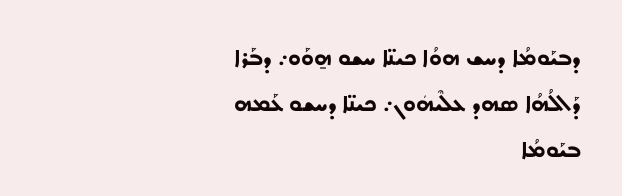ܕܒܝܰܘܡܳܐ ܕܚܫ ܗܘܳܐ ܟܝܢ̈ܐ ܚܫܘ ܗ̱ܘܰܘ܇ ܕܒܰܪܐ ܕܰܐܠܳܗܳܐ ܣܗܕ ܥܠܶܝܗܿܘܢ܇ ܟܝܢ̈ܐ ܕܚܫܘ ܥܰܡܗ ܒܝܰܘܡܳܐ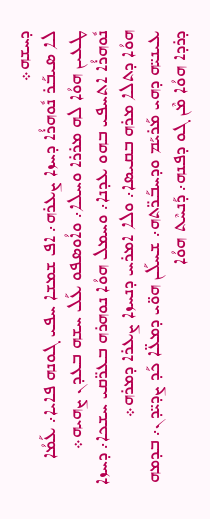ܕܚܫܗ܀
ܠܐ ܣܝܒܰܪ ܢܽܘܗܪܳܐ ܕܚܙܐ ܨܥܪܗ܇ ܐܦ ܫܡܫܐ ܚܦܝ ܓܘܢܗ ܦܐܝܐ܇ ܥܰܡܳܐ ܛܥܝܢ ܗܘܳܐ ܠܗ ܡܪܪܐ ܘܚܠܐ܇ ܘܐܳܘܣܦܘ ܥܰܠ ܚܫܗ ܒܥܕܢ ܨܗܝܗ܀
ܢܽܘܗܪܳܐ ܐܬܚܦܝ ܒܗܘ ܥܕܢܐ܇ ܘܚܡܠ ܗܘܳܐ ܢܘܗܪܗ ܒܥܪ̈ܩܝ ܚܫܟܐ܇ ܕܚܙܐ ܗܘܳܐ ܕܬܠܐ ܡܪܗ ܒܩܝܣܐ܇ ܘܠܐ ܐܡܪܚ ܕܢܚܙܐ ܨܥܪܐ ܕܡܪܗ܀
ܥܝܢܝ̈ܗ ܕܗܝ ܡܰܪܝܰܡ ܘܕܚܒܰܪ̈ܬܗ܇ ܫܚܠܰܢ ܗܘ̈ܝ ܕܡܥ̈ܐ ܟܰܕ ܨܕܝ̈ܕܢ܇ ܒܕܡܗ ܕܪܕܐ ܗܘܳܐ ܡܶܢ ܓܘ ܕܦܢܗ܇ ܕܰܢܚܶܬ ܗܘܳܐ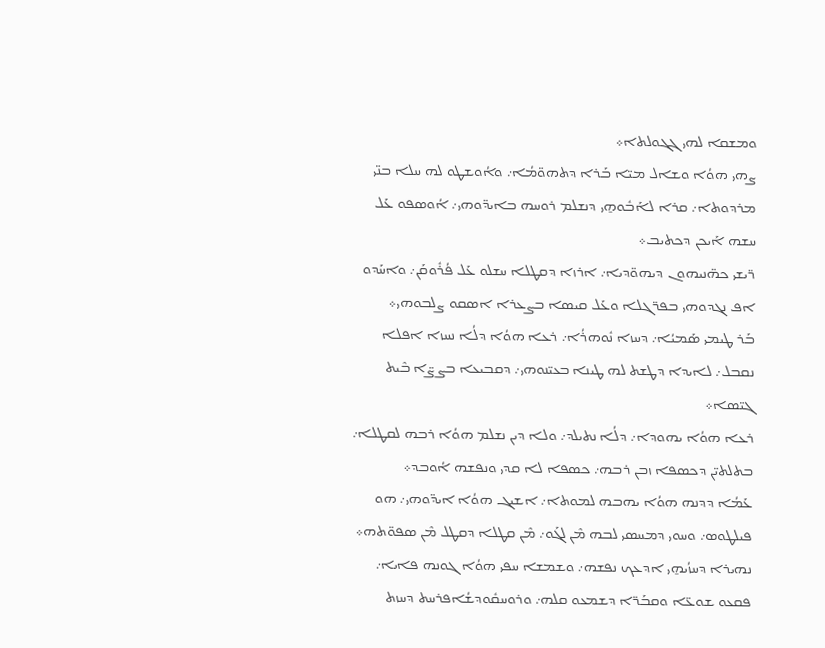ܘܡܫܩܐ ܠܗܝ ܓܓܘܠܬܐ܀
ܨܗܝ ܗܘܳܐ ܘܫܐܠ ܡܝ̈ܐ ܒܰܪܐ ܕܬܗܘ̈ܡܳܐ܇ ܘܐܳܘܫܛܘ ܠܗ ܚܠܐ ܒܢ̈ܝ ܡܪܕܘܬܐ܇ ܩܪܐ ܠܐܰܒܽܘܗ̱ܝ ܕܢܫܠܡ ܪܘܚܗ ܒܐܝܕ̈ܘܗܝ܇ ܐܳܘܣܦܘ ܥܰܠ ܚܫܗ ܐܰܝܟܢ ܕܟܬܝܒ܀
ܪ̈ܝܫܝ ܟܗ̈ܢܝܗܘܢ ܕܝܗܘ̈ܕܝܐ܇ ܐܪܙܐ ܕܩܛܠܐ ܚܫܠܘ ܥܰܠ ܦܳܪܽܘܩܰܢ܇ ܘܐܚܰܕܘ ܐܦ ܢܓܕܘܗܝ ܒܦܪ̈ܓܠܐ ܘܥܰܠ ܩܝܣܐ ܒܨܥܪܐ ܐܣܩܘ ܨܠܒܘܗܝ܀
ܒܰܪ ܛܝܡܝ ܣܰܡܝܳܐ܇ ܕܚܙܐ ܢܽܘܗܪܳܐ܇ ܪܥܐ ܗܘܳܐ ܕܠܳܐ ܢܚܙܐ ܐܦܠܐ ܢܩܒܠ܇ ܠܐܝܕܐ ܕܛܫܬ ܠܗ ܛܝܢܐ ܒܥܝ̈ܢܘܗܝ܇ ܕܩܒܝܥܐ ܒܨܨ̈ܐ ܒܶܝܬ ܓܝ̈ܣܐ܀
ܪܥܐ ܗܘܳܐ ܝܗܘܕܐ܇ ܕܠܳܐ ܢܬܝܠܕ܇ ܘܠܐ ܕܝܢ ܢܫܠܡ ܗܘܳܐ ܪܒܗ ܠܩܛܠܐ܇ ܒܬܠܬܝ̈ܢ ܕܟܣܦܐ ܙܒܢ ܪܒܗ܇ ܟܣܦܐ ܠܐ ܩܕܝ ܘܢܦܫܗ ܐܳܘܒܕ܀
ܥܰܡܳܐ ܕܕܢܗ ܗܘܳܐ ܝܗܒܗ ܠܡܘܬܐ܇ ܐܫܝܓ ܗܘܳܐ ܐܝܕ̈ܘܗܝ܇ ܗܘ ܦܝܠܛܘܣ܇ ܘܚܘܝ ܕܡܚܣܝ ܠܒܗ ܡܶܢ ܠܓܰܘ܇ ܡܶܢ ܩܛܠܐ ܕܩܛܠ ܡܶܢ ܣܦܘ̈ܬܗ܀
ܢܗܝܪܐ ܕܚܙܳܝܗ̱ܝ ܐܕܥܟ ܢܦܫܗ܇ ܘܫܡܫܐ ܚܦܝ ܗܘܳܐ ܓܘܢܗ ܦܐܝܐ܇ ܦܩܥܘ ܫܘܥ̈ܐ ܘܩܒܰܪ̈ܐ ܕܫܡܥܘ ܩܠܗ܇ ܘܪܘܚܩܽܘܕܫܳܐܦܪܚܬ ܕܚܙܬ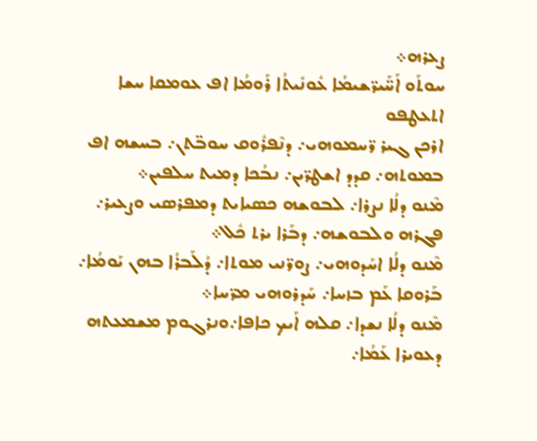ܨܥܪܗ܀
ܚܘܬܰܘ ܐܰܚ̈ܰܝܪ̈ܫܝܡܳܐ ܥܽܘܢܺܝܬܳܐ ܪܰܘܡܳܐ ܐܦ ܥܘܡܩܐ ܚܫܐ ܐܬܥܛܦܘ
ܐܪܟܢ ܓܝܪ ܪ̈ܚܡܘܗܝ܇ ܕܢܶܦܪܽܘܩ ܚܘܒ̈ܬܢ܇ ܒܚܫܗ ܐܦ ܒܡܘܬܗ܇ ܩܕܕ ܐܫܛܪ̈ܝܢ܇ ܢܒܳܟܐ ܕܡܝܬ ܚܠܦܝܢ܀
ܡܶܢܘ ܕܠܳܐ ܢܨܪܐ܇ ܠܒܘܫܗ ܟܣܝܐܝܬ ܕܡܦܪܣܝ ܘܨܥܝܪ܇ ܦܓܪܗ ܘܠܒܘܫܗ܇ ܕܒܰܪܐ ܝܪܬ ܟܽܠ܀
ܡܶܢܘ ܕܠܳܐ ܐܚܰܕܘܗܝ܇ ܨܘܪ̈ܢܝ ܡܘܬܐ܇ ܕܳܠܰܒܪܳܐ ܒܗܢ ܝܰܘܡܳܐ܇ ܒܰܪܘܩܐ ܥܰܡ ܒܙܚܐ܇ ܚܰܕܪܘܗܝ ܡܪ̈ܚܐ܀
ܡܶܢܘ ܕܠܳܐ ܢܫܕܐ܇ ܩܠܗ ܐܰܝܟ ܟܐܦܐ܇ܘܢܪܓܘܡ ܡܫܡܥܬܗ ܕܥܘܝܪܐ ܥܰܡܳܐ܇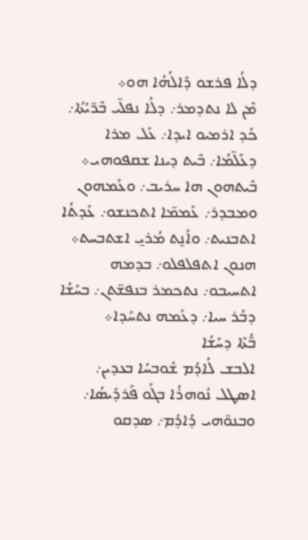ܕܠܳܐ ܦܪܫܘ ܕܰܐܠܳܗܳܐ ܗܘ܀
ܡܶܢ ܠܐ ܢܬܕܡܪ܇ ܕܠܳܐ ܢܦܠ̈ܝ ܒܶܪ̈ܝܳܬܳܐ܇ ܟܰܕ ܐܪܡܝܘ ܐܝܕܐ܇ ܥܰܠ ܡܪܐ ܕܥܰܠ̈ܡܳܐ܇ ܒܶܝܬ ܕܝܢܐ ܫܩܦܘܗܝ܀
ܒܶܝܬܗܘܢ ܗܐ ܚܪܝܒ܇ ܘܥܰܡܗܘܢ ܘܡܒܕܪ܇ ܥܰܡܡ̈ܐ ܐܬܟܢܫܘ܇ ܥܺܕܬܳܐ ܐܬܒܢܝܬ܇ ܘܐܰܢ̱ܬ ܡܳܪܝ̱ ܐܫܬܒܚܬ܀
ܗܢܘܢ ܐܬܦܠܦܠܘ܇ ܒܕܡܗ ܐܬܚܝܒܘ܇ ܢܬܟܡܪ ܒܢܦܫ̈ܬܢ܇ ܒܚܰܫܳܐ ܕܒܰܪ ܚܝܐ܇ ܕܥܰܡܗ ܢܬܚܰܕܐ܀
ܒ̈ܳܬܶܐ ܕܚܰܫܳܐ
ܐܠܒܫ ܠܳܐܕܳܡ ܫܽܘܒܚܳܐ ܒܥܕܝܢ܇ ܐܣܛܠ ܢܽܘܗܪܳܐ ܒܓܰܘ ܦܰܪܕܰܝܣܳܐ܇ ܘܒܢܘ̈ܗܝ ܕܳܐܕܳܡ܇ ܣܕܩܘ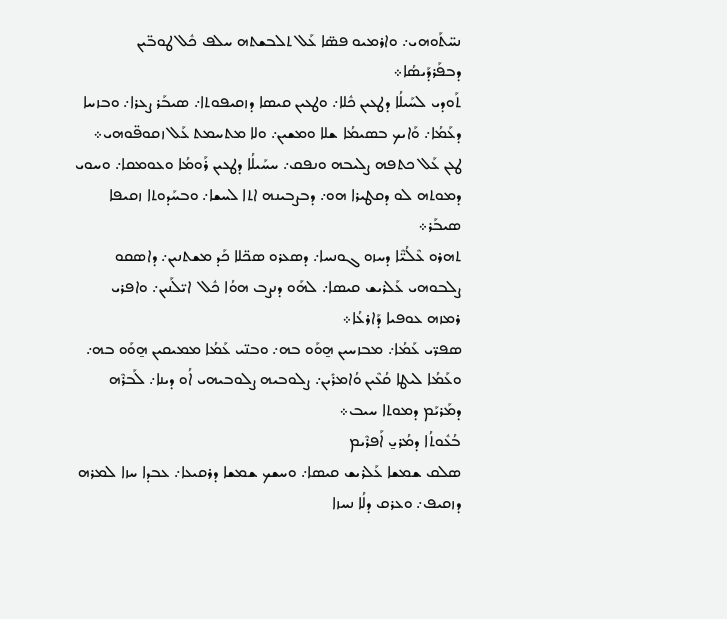ܢܚ̈ܬܰܘܗܝ܇ ܘܐܪܡܝܘ ܦܣ̈ܐ ܥܰܠ ܬܠܒܫܬܗ ܚܠܦ ܟܽܠ ܛܘܒ̈ܝܢ ܕܒܦܰܪܕܰܝܣܳܐ܀
ܬܰܘܕܝ ܠܚܰܝܠܳܐ ܕܛܥܝܢ ܟܽܠܐ܇ ܘܛܥܝܢ ܩܝܣܐ ܕܙܩܝܦܘܬܐ܇ ܣܝܒܰܪ ܨܥܪܐ܇ ܘܒܙܚܐ ܕܥܰܡܳܐ܇ ܘܰܐܝܟ ܒܣܝܡܳܐ ܫܠܐ ܘܡܫܝܢ܇ ܘܠܐ ܡܬܚܡܬ ܥܰܠ ܙܩܘܦ̈ܘܗܝ܀
ܛܥܢ ܥܰܠ ܟܬܦܗ ܨܠܝܒܗ ܘܢܦܩ܇ ܚܚܰܝܠܳܐ ܕܛܥܝܢ ܪܰܘܡܳܐ ܘܥܘܡܩܐ܇ ܘܚܘܝ ܕܡܘܬܗ ܠܘ ܕܩܛܝܪܐ ܗܘ܇ ܕܒܨܒܝܢܗ ܐܬܐ ܠܚܫܐ܇ ܘܒܚܰܕܘܬܐ ܙܩܝܦܐ ܣܝܒܰܪ܀
ܬܗܪܘ ܥܶܠܳܝ̈ܶܐ ܕܚܙܘ ܓܘܢܚܐ܇ ܕܣܥܪܘ ܣܟ̈ܠܐ ܟܰܕ ܡܫܬܢܝܢ܇ ܕܐܣܩܘ ܨܠܒܘܗܝ ܥܰܠܪܝܫ ܩܝܣܐ܇ ܠܗܰܘ ܕܢܨܒ ܗܘܳܐ ܟܽܠ  ܐܝ̈ܠܰܢܝܢ܇ ܘܐܦܪܝ ܪܡܙܗ ܥܘܦܝܐ ܕܰܐܪܥܳܐ܀
ܣܦܪ̈ܝ ܥܰܡܳܐ܇ ܡܒܙܚܝܢ ܗ̱ܘܰܘ ܒܗ܇ ܘܒܢ̈ܝ ܥܰܡܳܐ ܡܡܝܩܝܢ ܗ̱ܘܰܘ ܒܗ܇ ܘܥܰܡܳܐ ܠܝܛܐ ܩܳܥܶܝܢ ܘܳܐܡܪܺܝܢ܇ ܨܠܘܒܝܗ ܨܠܘܒܝܗܝ ܐܳܘ ܕܝܢܐ܇ ܠܰܒܪܶܗ ܕܡܰܪܝܰܡ ܕܡܘܬܐ ܚܝܒ܀
ܒܳܥܽܘܬܳܐ ܕܡܳܪܝ̱ ܐܰܦܪܶܝܡ
ܣܠܩ ܫܡܫܐ ܥܰܠܪܝܫ ܩܝܣܐ܇ ܘܚܫܟ ܫܡܫܐ ܕܪܩܝܥܐ܇ ܥܒܕܐ ܚܙܐ ܠܡܪܗ ܕܙܩܝܦ܇ ܘܥܪܩ ܕܠܳܐ ܢܚܙܐ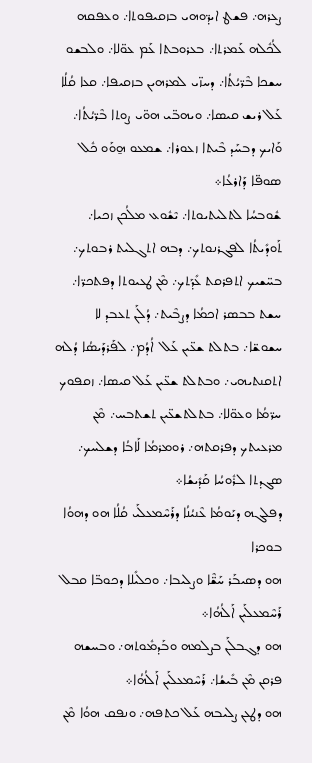ܨܥܪܗ܇ ܦܫܛ ܐܝܕ̈ܘܗܝ ܒܙܩܝܦܘܬܐ܇ ܘܥܦܩܗ ܠܳܟܽܠܗ ܥܰܡܪܬܐ܇ ܒܥܪܘܒܬܐ ܥܰܡ ܥܘ̈ܠܐ܇ ܘܠܒܫܘ ܚܫܟܐ ܒܶܪ̈ܝܳܬܳܐ܇ ܕܚܙ̈ܝ ܠܡܪܗܝܢ ܒܙܩܝܦܐ܇ ܩܥܐ ܩܳܠܳܐ ܥܰܠ ܪܝܫ ܩܝܣܐ܇ ܘܝܗܒ̈ܝ ܗܘ̈ܝ ܨܘܬܐ ܒܶܪ̈ܝܳܬܳܐ܇ ܘܰܐܝܟ ܕܒܚܰܕ ܒܶܝܬܐ ܙܥܘܪܐ܇ ܫܡܥܘ ܗ̱ܘܰܘ ܟܽܠ ܣܘܦ̈ܐ ܕܰܐܪܥܳܐ܀
ܫܽܘܒܚܳܐ ܠܬܠܝܬܝܘܬܐ܇ ܝܶܫܽܘܥ ܡܠܳܟܢ ܙܟܝܐ܇ ܬܰܘܕܺܝܬܳܐ ܠܦܓܪܢܘܬܟ܇ ܕܒܗ ܐܬܓܠܝܬ ܪܒܘܬܟ܇ ܒܚ̈ܫܝܟ ܐܬܦܪܩܬ ܥܺܕܰܬܟ܇ ܡܶܢ ܛܥܝܘܬܐ ܕܦܬܟܪ̈ܐ܇ ܚܫܬ ܒܒܣܪ ܐܟܡܳܐ ܕܨܒܶܝܬ܇ ܕܳܠܰܢ ܬܥܒܕ ܠܐ ܚܫܘܫ̈ܐ܇ ܒܬܠܬ ܫܥ̈ܝܢ ܥܰܠ  ܐܳܕܳܡ܇ ܠܦܰܪܕܰܝܣܳܐ ܕܳܠܗ ܐܬܩܢܬܝܗܝ܇ ܘܒܬܠܬ ܫܥ̈ܝܢ ܥܰܠ ܩܝܣܐ܇ ܙܩܦܘܟ ܚܪ̈ܡܳܐ ܘܥܘ̈ܠܐ܇ ܒܬܠܬܫܥ̈ܝܢ ܬܫܬܒܚ܇ ܡܶܢ ܡܪܥܝܬܟ ܕܦܪܩܬܗ܇ ܪܘܡܪܡܳܐ ܠܰܐܒܳܐ ܕܫܠܚܟ܇ ܣܓܕܬܐ ܠܪܽܘܚܳܐ ܩܰܕܺܝܫܳܐ܀
ܕܦܠܓܗ ܕܝܰܘܡܳܐ ܥܶܢܝܳܢܳܐ ܕܪܰܚܶܡܥܠܰܝ ܩܳܠܳܐ ܗܘ ܕܗܘܳܐ ܒܘܟܪܐ
ܗܘ ܕܣܝܒܰܪ ܚܰܫ̈ܶܐ ܘܨܠܝܒܐ܇ ܘܟܠܺܝܠܐ ܕܟܘܒ̈ܐ ܩܒܠ ܪܰܚܶܡܥܠܰܝܢ ܐܰܠܳܗܳܐ܀
ܗܘ ܕܓܒܠܰܢ ܒܨܠܡܗ ܘܒܰܕܡܽܘܬܗ܇ ܘܒܚܫܗ ܦܪܩܢ ܡܶܢ ܒܺܝܫܳܐ܇ ܪܰܚܶܡܥܠܰܝܢ ܐܰܠܳܗܳܐ܀
ܗܘ ܕܛܥܢ ܨܠܝܒܗ ܥܰܠ ܟܬܦܗ܇ ܘܢܦܩ ܗܘܳܐ ܡܶܢ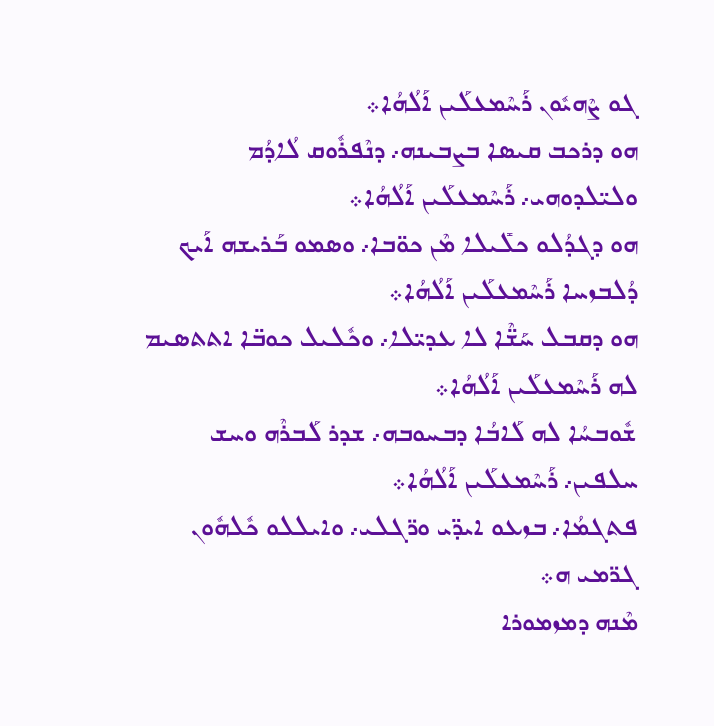ܓܘ ܨܶܗܝܽܘܢ ܪܰܚܶܡܥܠܰܝܢ ܐܰܠܳܗܳܐ܀
ܗܘ ܕܪܟܒ ܩܝܣܐ ܒܨܒܝܢܗ܇ ܕܢܶܦܪܽܘܩ ܠܳܐܕܳܡ ܘܠܝ̈ܠܕܘܗܝ܇ ܪܰܚܶܡܥܠܰܝܢ ܐܰܠܳܗܳܐ܀
ܗܘ ܕܓܕܳܠܘ ܟܠܺܝܠܐ ܡܶܢ ܟܘ̈ܒܐ܇ ܘܣܡܘ ܒܰܪܝܫܗ ܐܰܝܟ ܕܳܠܒܙܚܐ ܪܰܚܶܡܥܠܰܝܢ ܐܰܠܳܗܳܐ܀
ܗܘ ܕܩܒܠ ܚܰܫ̈ܶܐ ܠܐ ܥܕܝ̈ܠܐ܇ ܘܟܽܠܝܠ ܟܘܒ̈ܐ ܐܬܬܣܝܡ ܠܗ ܪܰܚܶܡܥܠܰܝܢ ܐܰܠܳܗܳܐ܀
ܫܽܘܒܚܳܐ ܠܗ ܠܰܐܒܳܐ ܕܒܚܘܒܗ܇ ܫܕܪ ܠܰܒܪܶܗ ܘܚܫ ܚܠܦܝܢ܇ ܪܰܚܶܡܥܠܰܝܢ ܐܰܠܳܗܳܐ܀
ܦܬܓܡܳܐ܇ ܒܙܥܘ ܐܝܕ̈ܝ ܘܪ̈ܓܠܝ܇ ܘܐܝܠܠܘ ܟܽܠܗܽܘܢ ܓܪ̈ܡܝ ܗ܀
ܡܶܢܗ ܕܡܙܡܘܪܐ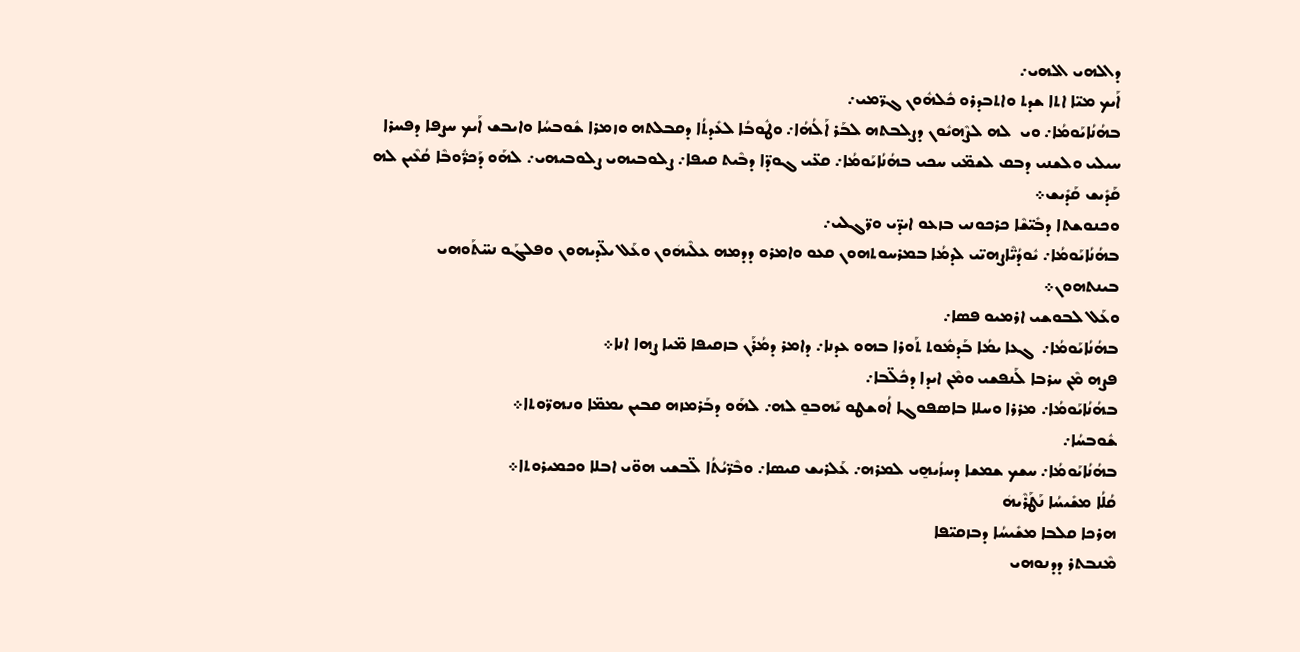ܕܐܠܗܝ ܐܠܗܝ܇
ܐܰܝܟ ܡܝ̈ܐ ܐܬܐ ܫܕܬ ܘܐܬܒܕܪܘ ܟܽܠܗܽܘܢ ܓܪ̈ܡܝ܇
ܒܗܳܢܳܐܝܰܘܡܳܐ܇ ܘܝ  ܠܗ ܠܨܶܗܝܽܘܢ ܕܨܠܒܬܗ ܠܒܰܪ ܐܰܠܳܗܳܐ܇ ܘܛܽܘܒܳܐ ܠܥܺܕܬܳܐ ܕܩܒܠܬܗ ܘܙܡܪܐ ܫܽܘܒܚܳܐ ܘܐܝܒܫ ܐܰܝܟ ܚܨܦܐ ܕܦܚܪܐ ܚܝܠܝ ܘܠܫܢܝ ܕܒܩ ܠܫܡ̈ܝ ܚܟܝ ܒܗܳܢܳܐܝܰܘܡܳܐ܇ ܩܥ̈ܝ ܓܘܕ̈ܐ ܕܒܶܝܬ ܩܝܦܐ܇ ܨܠܘܒܝܗܝ ܨܠܘܒܝܗܝ܇ ܠܗܰܘ ܕܰܟܪ̈ܽܘܒܶܐ ܩܳܥܶܝܢ ܠܗ ܩܰܕܺܝܫ ܩܰܕܺܝܫ܀
ܘܟܢܘܫܬܐ ܕܒܺܝ̈ܫܶܐ ܟܪܟܘܢܝ ܒܙܥܘ ܐܝܕ̈ܝ ܘܪ̈ܓܠܝ܇
ܒܗܳܢܳܐܝܰܘܡܳܐ܇ ܝܽܘܕܳܝ̈ܶܐܨܗܝ̈ܝ ܠܕܡܳܐ ܒܡܪܚܘܬܗܘܢ ܩܥܘ ܘܐܡܪܘ ܕܕܡܗ ܥܠܶܝܗܿܘܢ ܘܥܰܠ ܝܠ̈ܕܝܗܘܢ ܘܦܠܓܰܘ ܢܚ̈ܬܰܘܗܝ ܒܝܢܬܗܘܢ܀
ܘܥܰܠ ܠܒܘܫܝ ܐܪܡܝܘ ܦܣܐ܇
ܒܗܳܢܳܐܝܰܘܡܳܐ܇  ܓܥܐ ܝܡܳܐ ܒܰܕܡܽܘܬ ܬܰܘܪܐ ܒܗܘ ܥܕܢܐ܇ ܕܐܡܪ ܕܡܳܪܰܢ ܒܙܩܝܦܐ ܡ̈ܝܐ ܨܗܐ ܐܢܐ܀
ܦܨܗ ܡܶܢ ܚܪܒܐ ܠܰܢܦܫܝ ܘܡܶܢ ܐܝܕܐ ܕܟܽܠ̈ܒܐ܇
ܒܗܳܢܳܐܝܰܘܡܳܐ܇ ܡܪܪܐ ܘܚܠܐ ܒܐܣܦܘܓܐ ܐܳܘܫܛܘ ܝܰܗܒܘ̱ ܠܗ܇ ܠܗܰܘ ܕܒܰܪܡܙܗ ܩܒܝܢ ܝܡܡ̈ܐ ܘܢܗܪ̈ܘܬܐ܀
ܫܽܘܒܚܳܐ܇
ܒܗܳܢܳܐܝܰܘܡܳܐ܇ ܚܫܟ ܫܡܫܐ ܕܚܙܳܝܗ̱ܝ ܠܡܪܗ܇ ܥܰܠܪܝܫ ܩܝܣܐ܇ ܘܒܶܪ̈ܝܳܬܳܐ ܠ̈ܒܫܝ ܗܘ̈ܝ ܐܒܠܐ ܘܟܡܝܪܘܬܐ܀
ܩܳܠܳܐ ܡܫܺܝܚܳܐ ܢܰܛܰܪܶܝܗܿ
ܗܪܟܐ ܩܠܒܐ ܡܫܺܝܚܳܐ ܕܒܙܩܝ̈ܦܐ
ܡܶܢܒܬܪ ܕܕܢܘܗܝ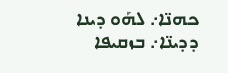ܟܗܢ̈ܐ܇ ܠܗܰܘ ܕܝܢܐ ܕܕܝܢ̈ܐ܇ ܒܙܩܝܦܐ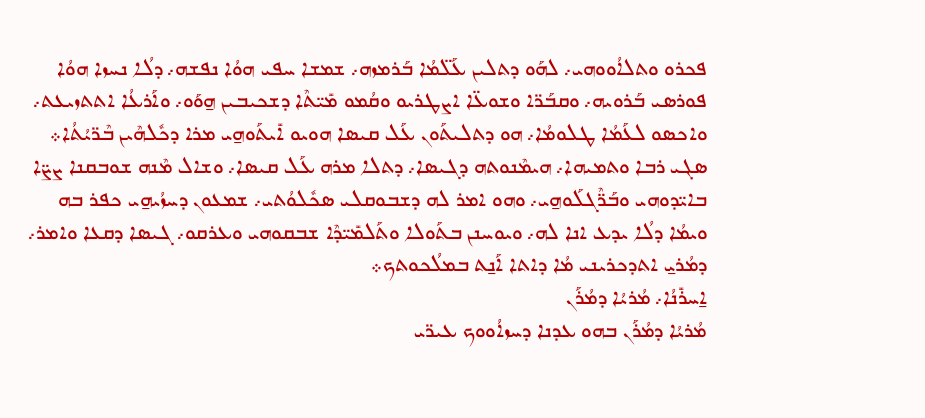ܦܟܪܘ ܘܬܠܐܳܘܘܗܝ܇ ܠܗܰܘ ܕܬܠܝܢ ܥܰܠ̈ܡܳܐ ܒܰܪܡܙܗ܇ ܫܡܫܐ ܚܦܝ ܗܘܳܐ ܢܦܫܗ܇ ܕܠܳܐ ܢܚܙܐ ܗܘܳܐ ܦܘܪܣܝ ܒܰܪܘܝܗ܇ ܘܩܒܰܪ̈ܐ ܘܫܘܥ̈ܐ ܐܨܛܪܝܘ ܘܩܳܡܘ ܡܺܝ̈ܬܶܐ ܕܫܟܝܒܝܢ ܗ̱ܘܰܘ܇ ܘܐܰܪܥܳܐ ܐܬܬܙܝܥܬ܇ ܘܐܟܣܘ ܠܥܰܡܳܐ ܛܠܘܡܳܐ܇ ܗܘ ܕܬܠܝܬܰܘܢ ܥܰܠ ܩܝܣܐ ܗܘܝܘ ܐܺܝܬܰܘܗ̱ܝ ܡܪܐ ܕܟܽܠܗܶܝܢ ܒܶܪ̈ܝܳܬܳܐ܀
ܣܓܝ ܪܒܐ ܘܬܡܝܗܐ܇ ܗܝܡܶܢܘܬܗ ܕܓܝܣܐ܇ ܕܬܠܐ ܡܪܗ ܥܰܠ ܩܝܣܐ܇ ܘܫܐܠ ܡܶܢܗ ܫܘܒܩܢܐ ܨܨ̈ܐ ܒܐܝ̈ܕܘܗܝ ܘܒܰܪ̈ܶܓܠܰܘܗ̱ܝ܇ ܘܗܘ ܐܡܪ ܠܗ ܕܫܒܘܩܠܝ ܣܟܽܠܘܳܬܝ܇ ܫܡܥܘܢ ܕܚܙܳܝܗ̱ܝ ܟܦܪ ܒܗ ܘܝܡܳܐ ܕܠܳܐ ܝܕܥ ܐܢܐ ܠܗ܇ ܘܝܘܚܢܢ ܒܬܰܘܠܐ ܘܬܰܠܡܺܝ̈ܕܶܐ ܫܒܩܘܗܝ ܘܥܪܩܘ܇ ܓܝܣܐ ܕܩܥܐ ܘܐܡܪ܇ ܕܡܳܪܝ̱ ܐܬܕܟܪܝܢܝ ܡܳܐ ܕܐܬܐ ܐܰܢ̱ܬ ܒܡܠܳܟܘܬܟ܀
ܐ̱ܚܪܺܢܳܐ܇ ܡܳܪܝܳܐ ܕܡܳܪܰܢ
ܡܳܪܝܳܐ ܕܡܳܪܰܢ ܒܗܘ ܥܕܢܐ ܕܚܙܐܳܘܘܟ ܥܝܪ̈ܝ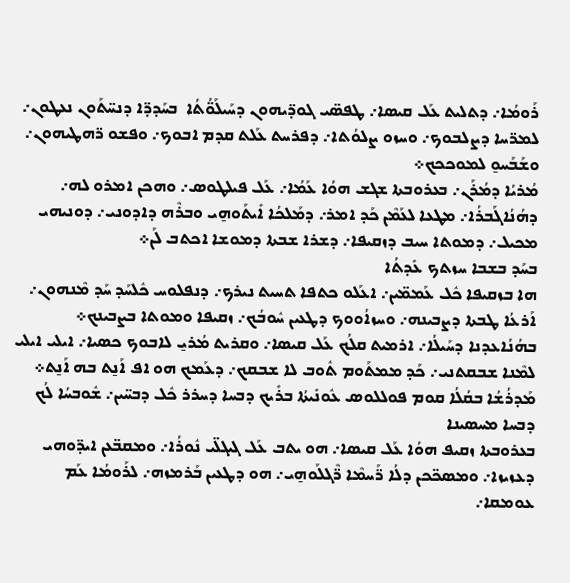ܪܰܘܡܳܐ܇ ܕܬܠܝܬ ܥܰܠ ܩܝܣܐ܇ ܛܦܣ̈ܝ ܓܘܕ̈ܝܗܘܢ ܕܚܰܝܠܰܘ̈ܳܬܳܐ  ܒܚܰܕܕ̈ܐ ܕܢܚ̈ܬܰܘܢ ܢܥܛܘܢ܇ ܠܡܪ̈ܚܐ ܕܨܠܒܘܟ܇ ܘܚܙܘ ܨܠܘܳܬܐ܇ ܕܦܪܚܬ ܥܰܠܬ ܩܕܡ ܐܒܘܟ܇ ܘܦܫܘ ܪ̈ܗܛܝܗܘܢ܇ ܘܫܰܒܰܚܘ̱ ܠܡܘܟܟܟ܀
ܡܳܪܝܳܐ ܕܡܳܪܰܢ܇ ܒܥܪܘܒܬܐ ܫܓܫ ܗܘܳܐ ܥܰܡܳܐ܇ ܥܰܠ ܦܝܠܛܘܣ܇ ܘܗܟܢ ܐܡܪܘ ܠܗ܇ ܕܗܳܢܳܐܓܰܒܪܳܐ܇ ܡܛܥܐ ܠܥܰܡܶܢ ܟܰܕ ܐܡܪ܇ ܕܡܰܠܟܳܐ ܐܺܝܬܰܘܗ̱ܝ ܘܒܪܶܗ ܕܐܕܘܢܝ܇ ܕܘܢܝܗܝ ܡܟܝܠ܇ ܕܡܘܬܐ ܚܝܒ ܕܙܩܝܦܐ܇ ܕܫܪܐ ܫܒܬܐ ܕܡܘܫܐ ܐܟܬܒ ܠܰܢ܀
ܒܚܰܕ ܒܫܒܐ ܚܙܬܟ ܥܺܕܬܳܐ
ܗܐ ܒܙܩܝܦܐ ܟܽܠ ܥܰܡܡ̈ܝܢ܇ ܐܥܰܠܘ ܟܬܦܐ ܬܚܝܬ ܢܝܪܟ܇ ܕܢܦܠܘܚ ܟܽܠܚܰܕ ܚܰܕ ܡܶܢܗܘܢ܇ ܐܰܪܥܳܐ ܛܒܬܐ ܕܨܒܝܢܗ܇ ܘܚܙܐܳܘܘܟ ܕܛܥܝܢ ܚܽܘܒܳܟ܇ ܙܩܝܦܐ ܘܡܘܬܐ ܒܨܒܝܢܟ܀
ܒܗܳܢܳܐܥܕܢܐ ܕܚܰܝܠܳܐ܇ ܐܪܡܝܬ ܩܠܳܟ ܥܰܠ ܩܝܣܐ܇ ܘܩܪܝܬ ܡܳܪܝ̱ ܠܐܒܘܟ ܟܣܝܐ܇ ܐܝܠܝ ܐܝܠܝ ܠܡܶܢܐ ܫܒܩܬܢܝ܇ ܟܰܕ ܡܡܬܰܘܡ ܬܽܘܒ ܠܐ ܫܒܩܟ܇ ܕܥܰܡܟ ܗܘ ܐܦ ܐܰܢ̱ܬ ܒܗ ܐܰܢ̱ܬ܀
ܡܰܕܪܳܫܳܐ ܒܩܳܠܳܐ ܩܘܡ ܦܘܠܠܘܣ ܥܽܘܢܺܝܬܳܐ ܒܪܺܝܟ ܕܒܚܐ ܕܚܪܪ ܟܽܠ ܕܒܚ̈ܝܢ܇ ܫܽܘܒܚܳܐ ܠܳܟ ܕܒܚܐ ܡܚܣܝܢܐ
ܒܥܪܘܒܬܐ ܙܩܝܦ ܗܘܳܐ ܥܰܠ ܩܝܣܐ܇ ܗܘ ܝܬܒ ܥܰܠ ܓܝܓܠ̈ܝ ܢܽܘܪܳܐ܇ ܘܡܩܒ̈ܥܢ ܐܝܕ̈ܘܗܝ ܕܥܙܝܙܐ܇ ܘܡܣܟ̈ܟܢ ܕܠܳܐ ܪ̈ܰܚܡܶܐ ܪ̈ܶܓܠܰܘܗ̱ܝ܇ ܗܘ ܕܛܥܝܢ ܒܰܪܡܙܗ܇ ܠܪܰܘܡܳܐ ܥܰܡ ܥܘܡܩܐ܇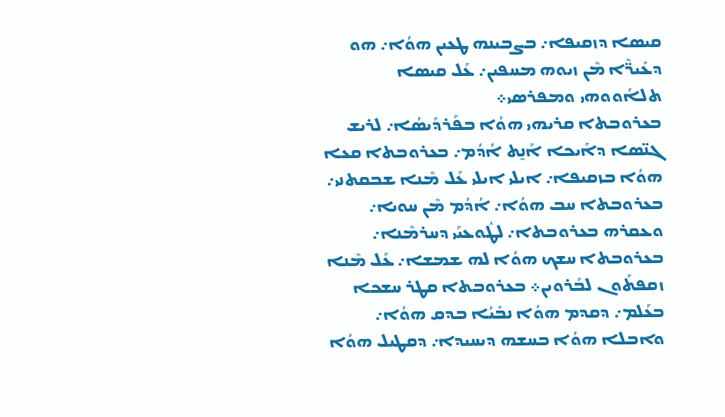ܩܝܣܐ ܕܙܩܝܦܐ܇ ܒܨܒܝܢܗ ܛܥܝܢ ܗܘܳܐ܇ ܗܘ ܕܥܺܝܪ̈ܶܐ ܡܶܢ ܙܝܘܗ ܡܚܦܝܢ܇ ܥܰܠ ܩܝܣܐ ܬܠܐܳܘܘܗܝ ܘܡܦܪܣܝ܀
ܒܥܪܘܒܬܐ ܩܪܝܗܝ ܗܘܳܐ ܒܦܰܪܕܰܝܣܳܐ܇ ܠܪܝܫ ܓܢ̈ܣܐ ܕܐܰܝܟܐ ܐܰܢ̱ܬ ܐܳܕܳܡ܇ ܒܥܪܘܒܬܐ ܩܥܐ ܗܘܳܐ ܒܙܩܝܦܐ܇ ܐܝܠܝ ܐܝܠܝ ܥܰܠ ܡܶܢܐ ܫܒܩܬܢܝ܇ ܒܥܪܘܒܬܐ ܚܒ ܗܘܳܐ܇ ܐܳܕܳܡ ܡܶܢ ܚܘܝܐ܇ ܘܥܩܪܗ ܒܥܪܘܒܬܐ܇ ܠܛܽܘܥܝܰܝ ܕܚܪܡܶܢܐ܇ ܒܥܪܘܒܬܐ ܚܫܟ ܗܘܳܐ ܠܗ ܫܡܫܐ܇ ܥܰܠ ܡܶܢܐ ܙܩܦܬܰܘܢ ܠܒܰܪܘܝܢ܀ ܒܥܪܘܒܬܐ ܩܛܪ ܚܫܟܐ ܒܥܰܠܡ܇ ܕܩܕܡ ܗܘܳܐ ܢܒܺܝܳܐ ܒܕܩ ܗܘܳܐ܇ ܘܐܒܠܐ ܗܘܳܐ ܒܚܫܗ ܕܝܚܝܕܐ܇ ܕܩܛܝܠ ܗܘܳܐ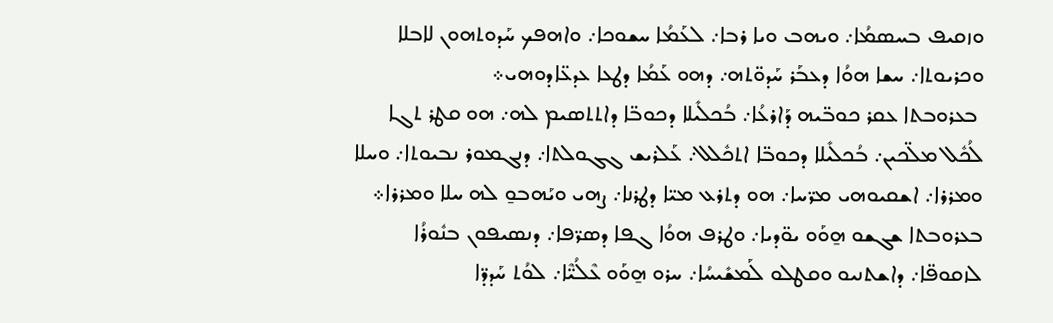ܘܙܩܝܦ ܒܚܣܡܳܐ܇ ܘܝܗܒ ܘܝܐ ܪܒܐ܇ ܠܥܰܡܳܐ ܚܫܘܟܐ܇ ܘܐܗܦܟ ܚܰܕܘܬܗܘܢ ܠܐܒܠܐ ܘܟܪܝܘܬܐ܇ ܚܫܐ ܗܘܳܐ ܕܥܒܰܪ ܚܰܕܘ̈ܬܗ܇ ܕܗܘ ܥܰܡܳܐ ܕܛܥܐ ܥܕܥ̈ܐܕܘܗܝ܀
 ܒܥܪܘܒܬܐ ܥܩܪ ܟܘܒ̈ܝܗ ܕܰܐܪܥܳܐ܇ ܒܳܟܠܺܝܠܐ ܕܟܘܒ̈ܐ ܕܐܬܬܣܝܡ ܠܗ܇ ܗܘ ܩܛܪ ܬܓܐ ܠܳܟܽܠ ܡܠ̈ܟܝܢ܇ ܒܳܟܠܺܝܠܐ ܕܟܘܒ̈ܐ ܐܬܟܽܠܠ܇ ܥܰܠܪܝܫ ܓܓܘܠܬܐ܇ ܕܢܓܡܘܪ ܢܒܝܘܬܐ܇ ܘܚܠܐ ܘܡܪܪܐ܇ ܐܫܩܝܘܗܝ ܡܪ̈ܚܐ܇ ܗܘ ܕܬܪܥ ܡܝ̈ܐ ܕܛܪܢܐ܇ ܨܗܝ ܘܝܰܗܒܘ̱ ܠܗ ܚܠܐ ܘܡܪܪܐ܀
ܒܥܪܘܒܬܐ ܫܓܫܘ ܗ̱ܘܰܘ ܝܘ̈ܕܝܐ܇ ܘܛܪܦ ܗܘܳܐ ܓܦܐ ܕܣܪ̈ܦܐ܇ ܕܢܣܝܦܘܢ ܒܢܽܘܪܳܐ ܠܙܩܘܦ̈ܐ܇ ܕܐܫܬܢܝܘ ܘܩܛܠܘ ܠܰܡܫܺܝܚܳܐ܇ ܚܪܘ ܗ̱ܘܰܘ ܥܶܠܳܝ̈ܶܐ܇ ܠܘܳܬ ܚܰܕܕ̈ܐ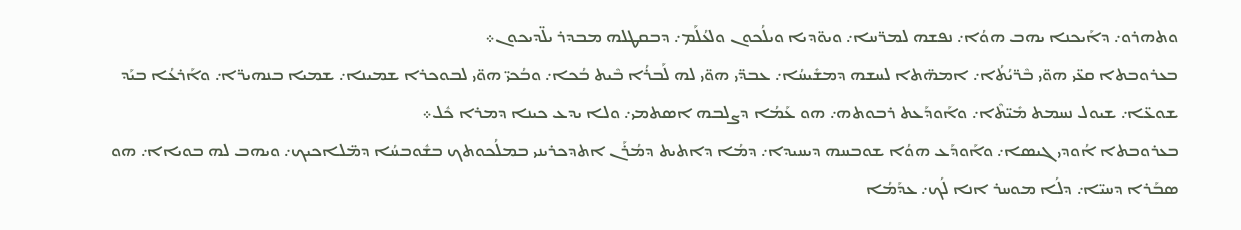ܘܬܗܪܘ܇ ܕܐܰܝܟܢܐ ܝܗܒ ܗܘܳܐ܇ ܢܦܫܗ ܠܡܪ̈ܚܐ܇ ܘܝܘ̈ܕܝܐ ܘܝܠܳܟܘܢ ܘܠܥܳܠܰܡ܇ ܕܒܩܛܠܗ ܡܒܕܪ ܝܠ̈ܕܝܟܘܢ܀
ܒܥܪܘܒܬܐ ܩܥ̈ܝ ܗܘ̈ܝ ܒܶܪ̈ܝܳܬܳܐ܇ ܐܡܗ̈ܬܐ ܠܚܫܗ ܕܡܫܺܝܚܳܐ܇ ܥܒܕ̈ܝ ܗܘ̈ܝ ܠܗ ܠܰܒܪܳܐ ܒܶܝܬ ܒܳܟܐ܇ ܘܒܳܟܝ̈ ܗܘ̈ܝ ܠܒܘܟܪܐ ܫܡܝܢܐ܇ ܫܡܝܐ ܒܢܗܝܪ̈ܐ܇ ܘܐܰܪܥܳܐ ܒܝܰܕ ܫܘܥ̈ܐ܇ ܫܝܘܠ ܢܚܡܬ ܡܺܝ̈ܬܶܐ܇ ܘܐܰܘܕܰܥܬ ܪܒܘܬܗ܇ ܗܘ ܥܰܡܳܐ ܕܨܠܒܗ ܐܣܬܡܝ܇ ܘܠܐ ܝܕܥ ܟܝܢܐ ܕܡܪܐ ܟܽܠ܀
ܒܥܪܘܒܬܐ ܐܳܘܕܝ ܓܝܣܐ܇ ܘܐܰܘܕܰܥ ܗܘܳܐ ܫܘܒܚܗ ܕܝܚܝܕܐ܇ ܕܡܳܐ ܕܐܬܝܬ ܕܡܳܪܰܢ ܐܬܕܟܪܝܢܝ ܒܡܠܳܟܘܬܟ ܒܫܽܘܒܚܳܐ ܕܡ̈ܠܐܟܝܟ܇ ܘܝܗܒ ܠܗ ܒܘܝܐܐ܇ ܗܘ ܣܒܰܪܐ ܕܚܝ̈ܐ܇ ܕܠܳܐ ܡܘܚܪ ܐܢܐ ܠܳܟ܇ ܥܕܰܡܳܐ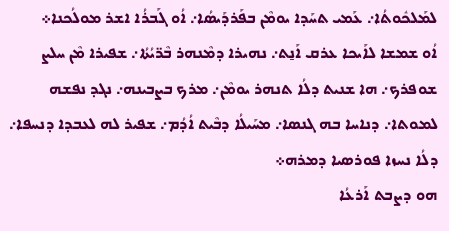ܠܡܰܠܟܽܘܬܳܐ܇ ܥܰܡܝ ܬܚܰܕܐ ܝܘܡܶܢ ܒܦܰܪܕܰܝܣܳܐ܇ ܐܳܘ ܓܰܒܪܳܐ ܐܫܪ ܡܘܠܳܟܢܐ܀
ܐܳܘ ܫܡܫܐ ܠܐܰܝܟܐ ܥܪܩ ܐܰܢ̱ܬ܇ ܢܗܝܪܐ ܕܡܶܢܗܪ ܒܶܪ̈ܝܳܬܳܐ܇ ܫܦܝܪܐ ܡܶܢ ܚܠܨ ܫܘܦܪܟ܇ ܗܐ ܫܢܝܬ ܕܠܳܐ ܬܢܗܪ ܝܘܡܶܢ܇ ܡܪܟ ܒܨܒܝܢܗ܇ ܢܓܕ ܢܦܫܗ ܠܡܘܬܐ܇ ܕܢܐܚܐ ܒܗ ܓܢܣܐ܇ ܡܚܰܝܠܳܐ ܕܒܶܝܬ ܐܳܕܳܡ܇ ܫܦܝܪ ܠܗ ܠܥܒܕܐ ܕܢܚܦܐ܇ ܕܠܳܐ ܢܚܙܐ ܦܘܪܣܝܐ ܕܡܪܗ܀
ܗܘ ܕܨܒܬ ܐܰܪܥܳܐ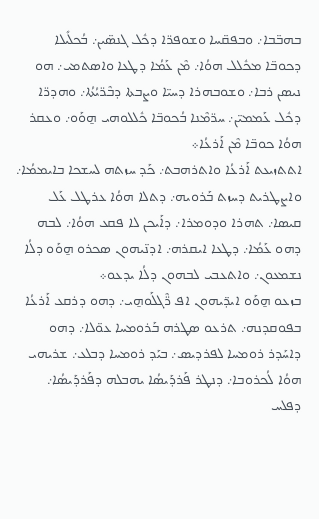ܒܗܒ̈ܒܐ܇ ܘܒܦܩ̈ܚܐ ܘܫܘܦܪ̈ܐ ܕܟܽܠ ܓܢܣ̈ܝܢ܇ ܒܳܟܠܺܝܠܐ ܕܟܘܒ̈ܐ ܡܟܽܠܠ ܗܘܳܐ܇ ܡܶܢ ܥܰܡܳܐ ܕܛܥܐ ܘܐܣܬܡܝ܇ ܗܘ ܢܝܣܢ ܪܒܐ܇ ܘܫܘܒܗܪܐ ܕܚܝ̈ܐ ܘܨܒܬܐ ܕܒܶܪ̈ܝܳܬܳܐ܇ ܘܗܕܪ̈ܐ ܕܟܽܠ ܥܰܡܡܝ̈ܢ܇ ܚܪ̈ܡܶܢܐ ܒܳܟܘܒ̈ܐ ܟܽܠܠܘܗܝ ܗ̱ܘܰܘ܇ ܘܥܩܪ ܗܘܳܐ ܟܘܒ̈ܐ ܡܶܢ ܐܰܪܥܳܐ܀
ܐܬܬܙܝܥܬ ܐܰܪܥܳܐ ܘܐܬܪܗܒܬ܇ ܟܰܕ ܚܙܬܗ ܠܚܫܟܐ ܒܐܝܡܡܳܐ܇ ܘܐܨܛܪܝܬ ܕܚܙܬ ܒܰܪܘܝܗ܇ ܕܬܠܐ ܗܘܳܐ ܥܪܛܠ ܥܰܠ ܩܝܣܐ܇ ܬܗܪܐ ܘܕܘܡܪܐ܇ ܕܐܰܝܟܢ ܠܐ ܦܩܥ ܗܘܳܐ܇ ܠܒܗ ܕܗܘ ܥܰܡܳܐ܇ ܕܛܥܐ ܐܝܩܪܗ܇ ܐܕܢ̈ܝܗܘܢ ܣܟܪܘ ܗ̱ܘܰܘ ܕܠܳܐ ܢܫܡܥܘܢ܇ ܘܐܬܥܒܝ ܠܒܗܘܢ ܕܠܳܐ ܝܕܥܘ܀
ܒܙܥܘ ܗ̱ܘܰܘ ܐܝܕ̈ܝܗܘܢ ܐܦ ܪ̈ܶܓܠܰܘܗ̱ܝ܇ ܕܗܘ ܕܪܩܥ ܐܰܪܥܳܐ ܒܦܘܩܕܢܗ܇ ܬܪܥܘ ܣܛܪܗ ܒܰܪܘܡܚܐ ܥܘ̈ܠܐ܇ ܕܗܘ ܕܐܚܰܕܪ ܪܘܡܚܐ ܠܦܪܕܝܣ܇ ܒܝܰܕ ܪܘܡܚܐ ܕܒܠܥ܇ ܫܪܝܗܝ ܗܘܳܐ ܠܳܟܪܘܒܐ܇ ܕܢܛܪ ܦܰܪܕܰܝܣܳܐ ܝܗܒܠܗ ܕܦܰܪܕܰܝܣܳܐ܇ ܕܦܠܚ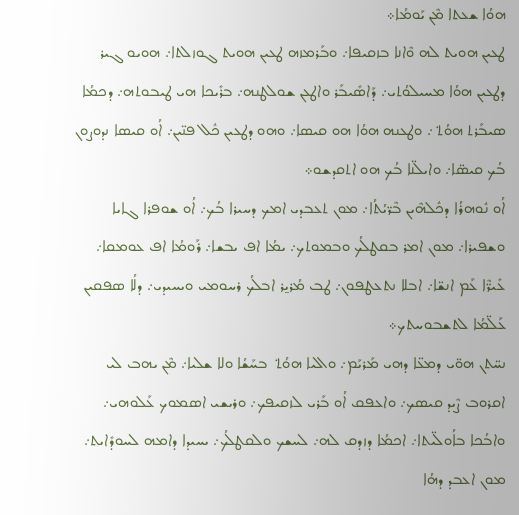ܗܘܳܐ ܫܥܬܐ ܡܶܢ ܝܰܘܡܳܐ܀
ܛܥܝܢ ܗܘܝܬ ܠܗ ܘܶܐܢܐ ܒܙܩܝܦܐ܇ ܘܒܰܪܡܙܗ ܛܥܝܢ ܗܘܝܬ ܓܘܙܠܬܐ܇ ܗܘܝܘ ܓܝܪ ܕܛܥܝܢ ܗܘܳܐ ܡܚܝܠܘܳܬܝ܇ ܕܰܐܣܺܝܒܰܪ ܘܐܛܥܢ ܫܘܠܛܢܗ܇ ܒܪܺܝܟܐ ܗܝ ܛܝܒܘܬܗ܇ ܕܟܡܳܐ ܣܝܒܰܪܬ ܗܘܳܬ݀ ܇ ܘܛܥܢܗ ܗܘܳܐ ܗܘ ܩܝܣܐ܇ ܘܗܘ ܕܛܥܝܢ ܟܽܠ ܦܢ̈ܝܢ܇ ܐܳܘ ܩܝܣܐ ܢܕܘܨܘܢ ܒܳܟ ܩܝܣ̈ܐ܇ ܘܐܝܠ̈ܢܐ ܒܳܟ ܗܘ ܐܬܩܕܫܘ܀
ܐܳܘ ܢܽܘܗܪܳܐ ܕܟܽܠܗܶܝܢ ܒܶܪ̈ܝܳܬܳܐ܇ ܡܘܢ ܬܥܒܕܝ ܐܡܟ ܕܚܝܪܐ ܒܳܟ܇ ܐܳܘ ܫܘܦܪܐ ܓܐܝܐ ܘܫܦܝܪܐ܇ ܡܘܢ ܐܡܪ ܒܩܛܠܳܟ ܘܒܡܘܬܟ܇ ܝܡܳܐ ܐܦ ܝܒܫܐ܇ ܪܰܘܡܳܐ ܐܦ ܥܘܡܩܐ܇ ܥܺܝܪ̈ܶܐ ܥܰܡ ܐܢܫ̈ܐ܇ ܐܒܠܐ ܢܬܥܛܦܘܢ܇ ܛܒ ܡܳܪܝ̱ܪ ܐܒܠܳܟ ܪܚܘܡܝ ܘܝܚܝܕܝ܇ ܕܠܳܐ ܣܦܩܝܢ ܥܰܠ̈ܡܳܐ ܠܬܫܒܘܚܬܟ܀
ܢܚ̈ܬܢ ܗܘ̈ܝ ܕܡܥ̈ܐ ܕܗܝ ܡܰܪܝܰܡ܇ ܘܐܠܝܐ ܗܘܳܬ݀  ܒܚܰܫܳܐ ܘܠܐ ܫܠܝܐ܇ ܡܶܢ ܝܗܒ ܠܝ ܐܩܪܘܒ ܨܶܝܕ ܩܝܣܟ܇ ܘܐܥܦܩ ܐܳܘ ܒܰܪܝ ܠܙܩܝܦܟ܇ ܘܪܝܫܝ ܐܣܡܘܟ ܥܰܠܘܗܝ܇ ܘܐܒܳܟܐ ܒܐܳܘܠ̈ܝܬܐ܇ ܐܟܡܳܐ ܕܙܕܩ ܠܗ܇ ܠܚܫܟ ܘܠܩܛܠܳܟ܇ ܝܚܝܕܐ ܕܐܡܗ ܠܚܘܕܺܐܝܬ܇ ܡܘܢ ܐܥܒܕ ܕܗܳܐ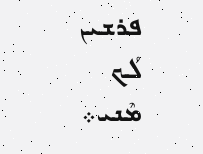ܦܪܫܝܢ ܠܳܟ ܡܶܢܝ܀